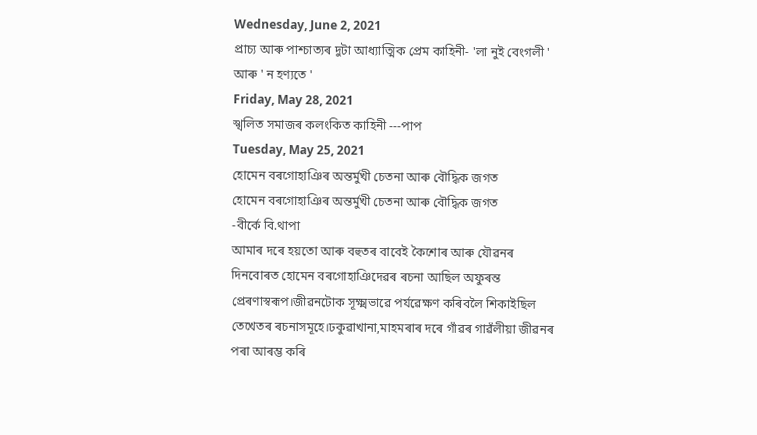Wednesday, June 2, 2021
প্ৰাচ্য আৰু পাশ্চাত্যৰ দুটা আধ্যাত্মিক প্ৰেম কাহিনী- 'লা নুই বেংগলী ' আৰু ' ন হণ্যতে '
Friday, May 28, 2021
স্খলিত সমাজৰ কলংকিত কাহিনী ---পাপ
Tuesday, May 25, 2021
হোমেন বৰগোহাঞিৰ অন্তৰ্মুখী চেতনা আৰু বৌদ্ধিক জগত
হোমেন বৰগোহাঞিৰ অন্তৰ্মুখী চেতনা আৰু বৌদ্ধিক জগত
-বীৰ্কে বি.থাপা
আমাৰ দৰে হয়তো আৰু বহুতৰ বাবেই কৈশোৰ আৰু যৌৱনৰ দিনবোৰত হোমেন বৰগোহাঞিদেৱৰ ৰচনা আছিল অফুৰন্ত প্ৰেৰণাস্বৰূপ।জীৱনটোক সূক্ষ্মভাৱে পৰ্যৱেক্ষণ কৰিবলৈ শিকাইছিল তেখেতৰ ৰচনাসমূহে।ঢকুৱাখানা,মাহমৰাৰ দৰে গাঁৱৰ গাৱঁলীয়া জীৱনৰ পৰা আৰম্ভ কৰি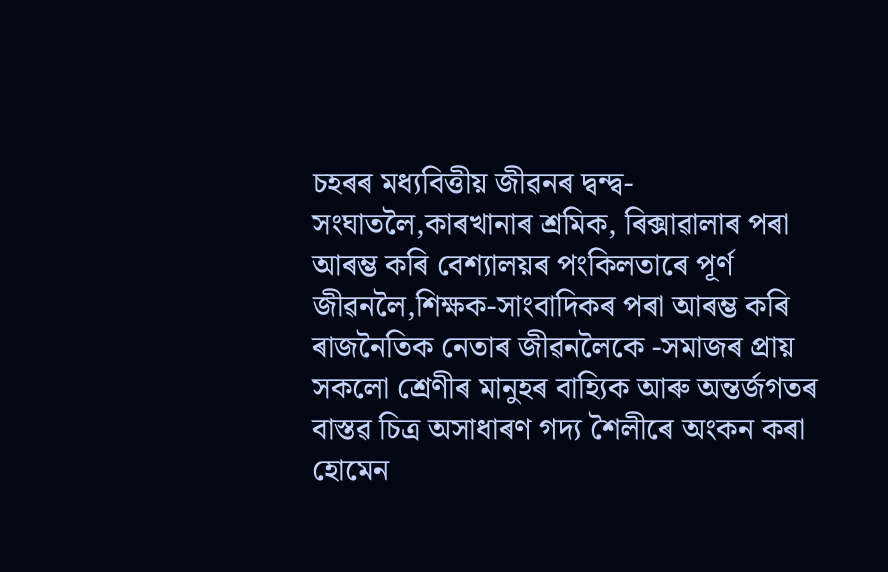চহৰৰ মধ্যবিত্তীয় জীৱনৰ দ্বন্দ্ব-সংঘাতলৈ,কাৰখানাৰ শ্ৰমিক, ৰিক্সাৱালাৰ পৰা আৰম্ভ কৰি বেশ্যালয়ৰ পংকিলতাৰে পূৰ্ণ জীৱনলৈ,শিক্ষক-সাংবাদিকৰ পৰা আৰম্ভ কৰি ৰাজনৈতিক নেতাৰ জীৱনলৈকে -সমাজৰ প্ৰায় সকলো শ্ৰেণীৰ মানুহৰ বাহ্যিক আৰু অন্তৰ্জগতৰ বাস্তৱ চিত্ৰ অসাধাৰণ গদ্য শৈলীৰে অংকন কৰা হোমেন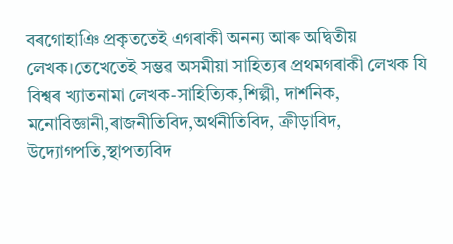বৰগোহাঞি প্ৰকৃততেই এগৰাকী অনন্য আৰু অদ্বিতীয় লেখক।তেখেতেই সম্ভৱ অসমীয়া সাহিত্যৰ প্ৰথমগৰাকী লেখক যি বিশ্বৰ খ্যাতনামা লেখক-সাহিত্যিক,শিল্পী, দাৰ্শনিক, মনোবিজ্ঞানী,ৰাজনীতিবিদ,অৰ্থনীতিবিদ, ক্ৰীড়াবিদ, উদ্যোগপতি,স্থাপত্যবিদ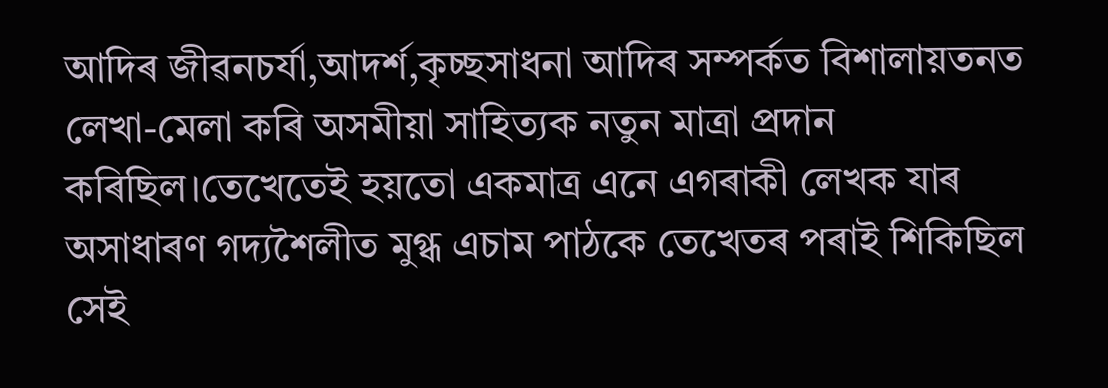আদিৰ জীৱনচৰ্যা,আদৰ্শ,কৃচ্ছসাধনা আদিৰ সম্পৰ্কত বিশালায়তনত লেখা-মেলা কৰি অসমীয়া সাহিত্যক নতুন মাত্ৰা প্ৰদান কৰিছিল।তেখেতেই হয়তো একমাত্ৰ এনে এগৰাকী লেখক যাৰ অসাধাৰণ গদ্যশৈলীত মুগ্ধ এচাম পাঠকে তেখেতৰ পৰাই শিকিছিল সেই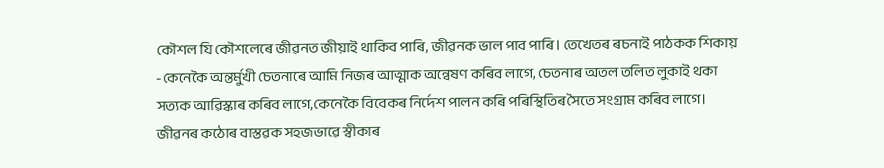কৌশল যি কৌশলেৰে জীৱনত জীয়াই থাকিব পাৰি, জীৱনক ভাল পাব পাৰি। তেখেতৰ ৰচনাই পাঠকক শিকায় -কেনেকৈ অন্তৰ্মুখী চেতনাৰে আমি নিজৰ আত্মাক অন্বেষণ কৰিব লাগে, চেতনাৰ অতল তলিত লুকাই থকা সত্যক আৱিস্কাৰ কৰিব লাগে,কেনেকৈ বিবেকৰ নিৰ্দেশ পালন কৰি পৰিস্থিতিৰ সৈতে সংগ্ৰাম কৰিব লাগে। জীৱনৰ কঠোৰ বাস্তৱক সহজভাৱে স্বীকাৰ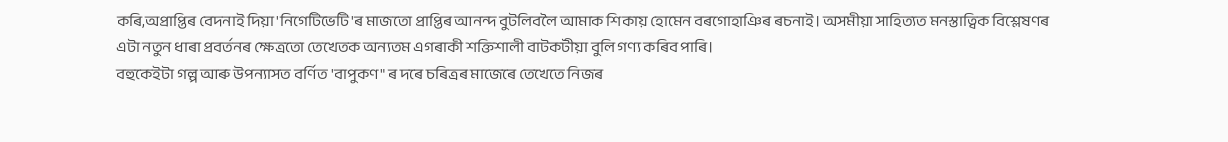কৰি,অপ্ৰাপ্তিৰ বেদনাই দিয়া 'নিগেটিভেটি'ৰ মাজতো প্ৰাপ্তিৰ আনন্দ বুটলিবলৈ আমাক শিকায় হোমেন বৰগোহাঞিৰ ৰচনাই। অসমীয়া সাহিত্যত মনস্তাত্বিক বিশ্লেষণৰ এটা নতুন ধাৰা প্রবৰ্তনৰ ক্ষেত্ৰতো তেখেতক অন্যতম এগৰাকী শক্তিশালী বাটকটীয়া বুলি গণ্য কৰিব পাৰি।
বহুকেইটা গল্প আৰু উপন্যাসত বৰ্ণিত 'বাপুকণ" ৰ দৰে চৰিত্ৰৰ মাজেৰে তেখেতে নিজৰ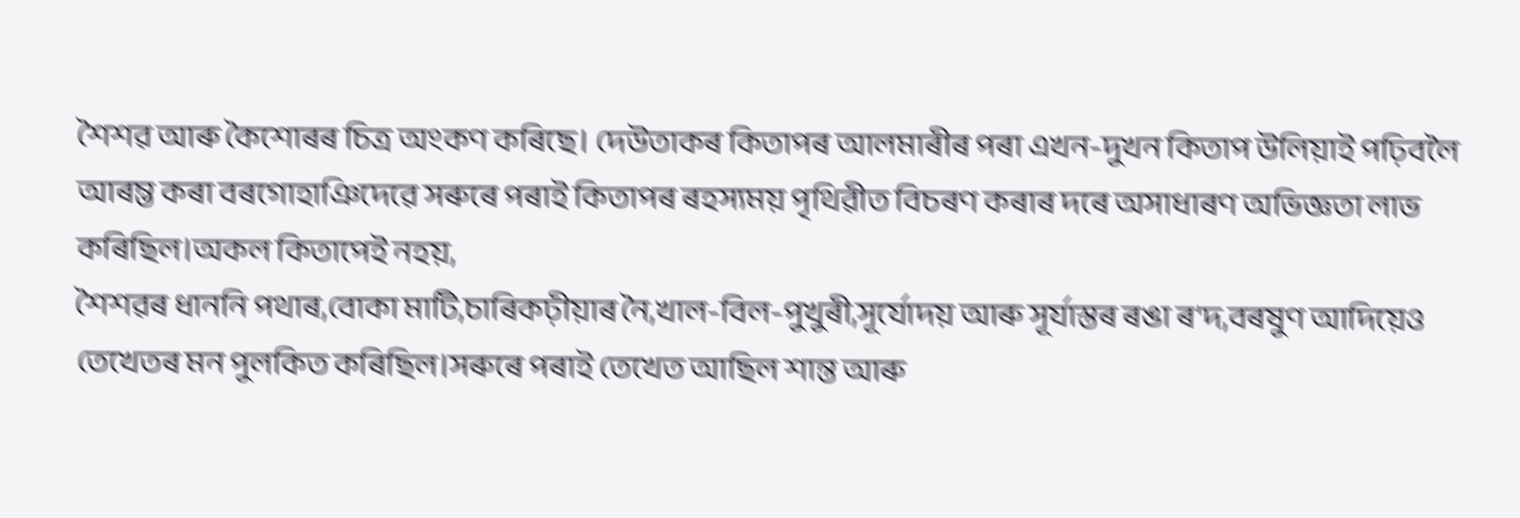শৈশৱ আৰু কৈশোৰৰ চিত্ৰ অংকণ কৰিছে। দেউতাকৰ কিতাপৰ আলমাৰীৰ পৰা এখন-দুখন কিতাপ উলিয়াই পঢ়িবলৈ আৰম্ভ কৰা বৰগোহাঞিদেৱে সৰুৰে পৰাই কিতাপৰ ৰহস্যময় পৃথিৱীত বিচৰণ কৰাৰ দৰে অসাধাৰণ অভিজ্ঞতা লাভ কৰিছিল।অকল কিতাপেই নহয়,
শৈশৱৰ ধাননি পথাৰ,বোকা মাটি,চাৰিকঢ়ীয়াৰ নৈ,খাল-বিল-পুখুৰী,সূৰ্যোদয় আৰু সূৰ্যাস্তৰ ৰঙা ৰ'দ,বৰষুণ আদিয়েও তেখেতৰ মন পুলকিত কৰিছিল।সৰুৰে পৰাই তেখেত আছিল শান্ত আৰু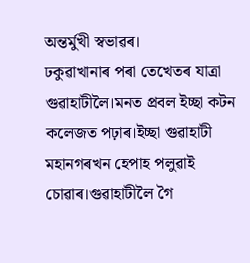অন্তৰ্মুখী স্বভাৱৰ।
ঢকুৱাখানাৰ পৰা তেখেতৰ যাত্ৰা গুৱাহাটীলৈ।মনত প্রবল ইচ্ছা কটন কলেজত পঢ়াৰ।ইচ্ছা গুৱাহাটী মহানগৰখন হেপাহ পলুৱাই চোৱাৰ।গুৱাহাটীলৈ গৈ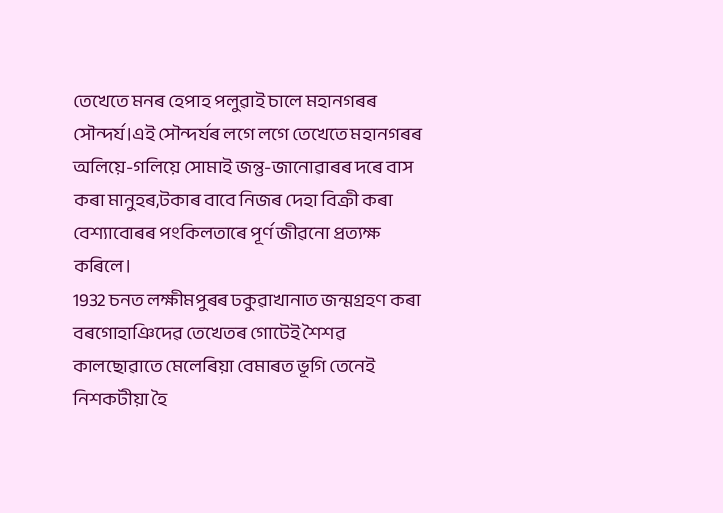তেখেতে মনৰ হেপাহ পলুৱাই চালে মহানগৰৰ সৌন্দৰ্য।এই সৌন্দৰ্যৰ লগে লগে তেখেতে মহানগৰৰ অলিয়ে-গলিয়ে সোমাই জন্তু-জানোৱাৰৰ দৰে বাস কৰা মানুহৰ,টকাৰ বাবে নিজৰ দেহা বিক্ৰী কৰা বেশ্যাবোৰৰ পংকিলতাৰে পূৰ্ণ জীৱনো প্ৰত্যক্ষ কৰিলে।
1932 চনত লক্ষীমপুৰৰ ঢকুৱাখানাত জন্মগ্ৰহণ কৰা বৰগোহাঞিদেৱ তেখেতৰ গোটেই শৈশৱ কালছোৱাতে মেলেৰিয়া বেমাৰত ভূগি তেনেই নিশকটীয়া হৈ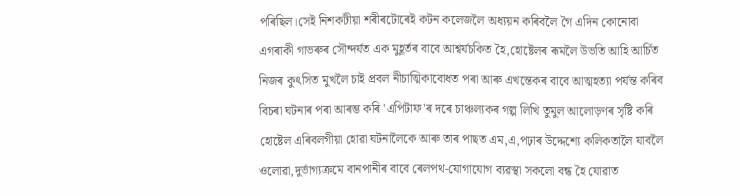পৰিছিল।সেই নিশকটীয়া শৰীৰটোৰেই কটন কলেজলৈ অধ্যয়ন কৰিবলৈ গৈ এদিন কোনোবা এগৰাকী গাভৰুৰ সৌন্দৰ্যত এক মুহূৰ্তৰ বাবে আশ্বৰ্যচকিত হৈ,হোষ্টেলৰ ৰূমলৈ উভতি আহি আৰ্চিত নিজৰ কুৎসিত মুখলৈ চাই প্ৰবল নীচাত্মিকাবোধত পৰা আৰু এখন্তেকৰ বাবে আত্মহত্যা পৰ্যন্ত কৰিব বিচৰা ঘটনাৰ পৰা আৰম্ভ কৰি 'এপিটাফ'ৰ দৰে চাঞ্চল্যকৰ গল্প লিখি তুমুল আলোড়ণৰ সৃষ্টি কৰি হোষ্টেল এৰিবলগীয়া হোৱা ঘটনালৈকে আৰু তাৰ পাছত এম,এ,পঢ়াৰ উদ্দেশ্যে কলিকতালৈ যাবলৈ ওলোৱা,দুৰ্ভাগ্যক্ৰমে বানপানীৰ বাবে ৰেলপথ-যোগাযোগ ব্যৱস্থা সকলো বন্ধ হৈ যোৱাত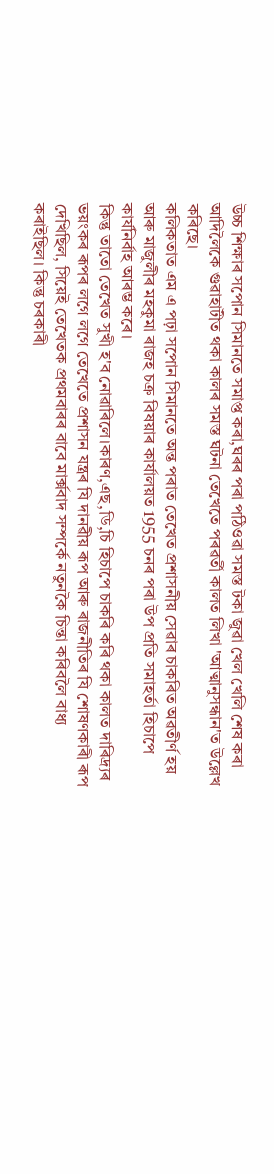উচ্চ শিক্ষাৰ সপোন সিমানতে সমাপ্ত কৰা,ঘৰৰ পৰা পঠিওৱা সমস্ত টকা জুৱা খেল খেলি শেষ কৰা আদিলৈকে গুৱাহাটীত থকা কালৰ সমস্ত ঘটনা তেখেতে পৰৱৰ্তী কালত লিখা 'আত্মানুসন্ধান'ত উল্লেখ কৰিছে।
কলিকতাত এম এ পঢ়া সপোন সিমানতে অন্ত পৰাত তেখেত প্ৰশাসনীয় সেৱাৰ চাকৰিত অৱতীৰ্ণ হয় আৰু মাজুলীৰ মহকুমা ৰাজহ চক্ৰ বিষয়াৰ কাৰ্যালয়ত 1955 চনৰ পৰা উপ প্ৰতি সমাহৰ্তা হিচাপে কাৰ্যনিৰ্বাহ আৰম্ভ কৰে।
কিন্তু তাতো তেখেত সুখী হ'ব নোৱাৰিলে।কাৰণ,এছ,ডি,চি হিচাপে চাকৰি কৰি থকা কালত দাৰিদ্ৰ্যৰ ভয়ংকৰ ৰূপৰ লগে লগে তেখেতে প্ৰশাসন যন্ত্ৰৰ যি দানৱীয় ৰূপ আৰু ৰাজনীতিৰ যি শোষণকাৰী ৰূপ দেখিছিল, সিয়েই তেখেতক প্ৰথমবাৰৰ বাবে মাৰ্ক্সবাদ সম্পৰ্কে নতুনকৈ চিন্তা কৰিবলৈ বাধ্য কৰাইছিল। কিন্তু চৰকাৰী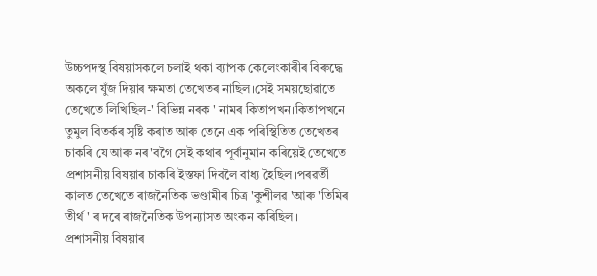উচ্চপদস্থ বিষয়াসকলে চলাই থকা ব্যাপক কেলেংকাৰীৰ বিৰুদ্ধে অকলে যুঁজ দিয়াৰ ক্ষমতা তেখেতৰ নাছিল।সেই সময়ছোৱাতে তেখেতে লিখিছিল-' বিভিন্ন নৰক ' নামৰ কিতাপখন।কিতাপখনে তুমুল বিতৰ্কৰ সৃষ্টি কৰাত আৰু তেনে এক পৰিস্থিতিত তেখেতৰ চাকৰি যে আৰু নৰ'বগৈ সেই কথাৰ পূৰ্বানুমান কৰিয়েই তেখেতে প্ৰশাসনীয় বিষয়াৰ চাকৰি ইস্তফা দিবলৈ বাধ্য হৈছিল।পৰৱৰ্তী কালত তেখেতে ৰাজনৈতিক ভণ্ডামীৰ চিত্ৰ 'কুশীলৱ 'আৰু 'তিমিৰ তীৰ্থ ' ৰ দৰে ৰাজনৈতিক উপন্যাসত অংকন কৰিছিল।
প্রশাসনীয় বিষয়াৰ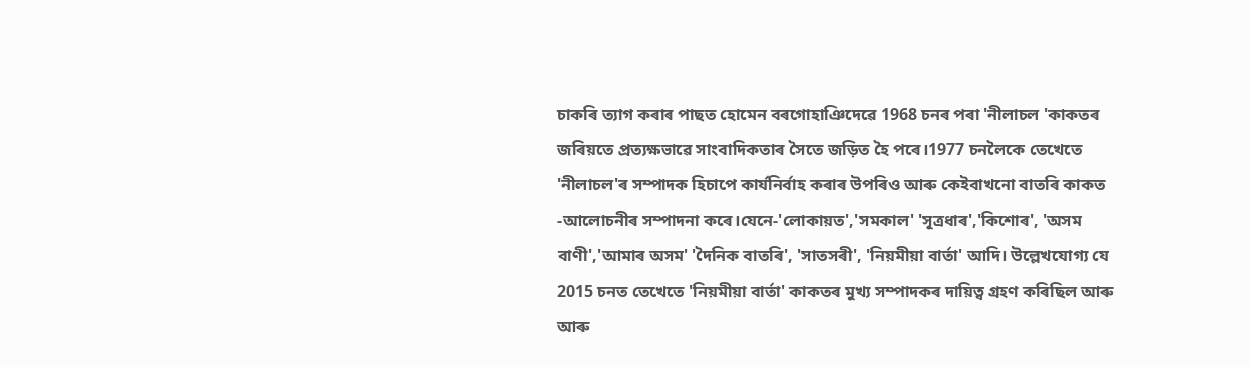চাকৰি ত্যাগ কৰাৰ পাছত হোমেন বৰগোহাঞিদেৱে 1968 চনৰ পৰা 'নীলাচল 'কাকতৰ জৰিয়তে প্ৰত্যক্ষভাৱে সাংবাদিকতাৰ সৈতে জড়িত হৈ পৰে।1977 চনলৈকে তেখেতে 'নীলাচল'ৰ সম্পাদক হিচাপে কাৰ্যনিৰ্বাহ কৰাৰ উপৰিও আৰু কেইবাখনো বাতৰি কাকত -আলোচনীৰ সম্পাদনা কৰে।যেনে-'লোকায়ত','সমকাল' 'সূত্ৰধাৰ','কিশোৰ', 'অসম বাণী','আমাৰ অসম' 'দৈনিক বাতৰি', 'সাতসৰী', 'নিয়মীয়া বাৰ্তা' আদি। উল্লেখযোগ্য যে 2015 চনত তেখেতে 'নিয়মীয়া বাৰ্তা' কাকতৰ মুখ্য সম্পাদকৰ দায়িত্ব গ্ৰহণ কৰিছিল আৰু আৰু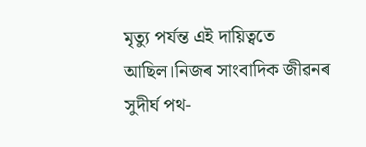মৃত্যু পৰ্যন্ত এই দায়িত্বতে আছিল।নিজৰ সাংবাদিক জীৱনৰ সুদীৰ্ঘ পথ-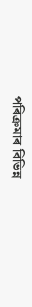পৰিক্ৰমাৰ বিভিন্ন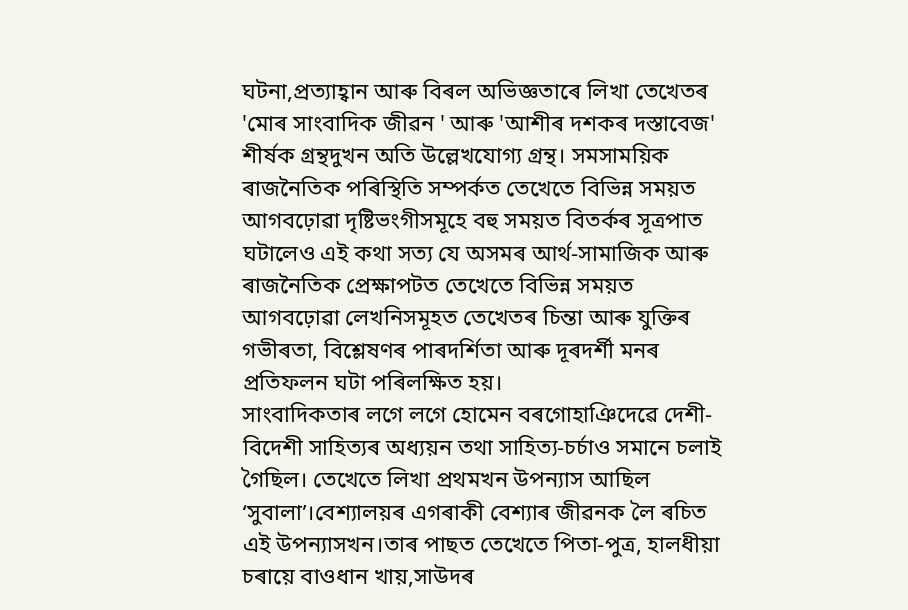ঘটনা,প্ৰত্যাহ্বান আৰু বিৰল অভিজ্ঞতাৰে লিখা তেখেতৰ 'মোৰ সাংবাদিক জীৱন ' আৰু 'আশীৰ দশকৰ দস্তাবেজ' শীৰ্ষক গ্ৰন্থদুখন অতি উল্লেখযোগ্য গ্ৰন্থ। সমসাময়িক ৰাজনৈতিক পৰিস্থিতি সম্পৰ্কত তেখেতে বিভিন্ন সময়ত আগবঢ়োৱা দৃষ্টিভংগীসমূহে বহু সময়ত বিতৰ্কৰ সূত্ৰপাত ঘটালেও এই কথা সত্য যে অসমৰ আৰ্থ-সামাজিক আৰু ৰাজনৈতিক প্ৰেক্ষাপটত তেখেতে বিভিন্ন সময়ত আগবঢ়োৱা লেখনিসমূহত তেখেতৰ চিন্তা আৰু যুক্তিৰ গভীৰতা, বিশ্লেষণৰ পাৰদৰ্শিতা আৰু দূৰদৰ্শী মনৰ প্ৰতিফলন ঘটা পৰিলক্ষিত হয়।
সাংবাদিকতাৰ লগে লগে হোমেন বৰগোহাঞিদেৱে দেশী-বিদেশী সাহিত্যৰ অধ্যয়ন তথা সাহিত্য-চৰ্চাও সমানে চলাই গৈছিল। তেখেতে লিখা প্ৰথমখন উপন্যাস আছিল ‘সুবালা’।বেশ্যালয়ৰ এগৰাকী বেশ্যাৰ জীৱনক লৈ ৰচিত এই উপন্যাসখন।তাৰ পাছত তেখেতে পিতা-পুত্র, হালধীয়া চৰায়ে বাওধান খায়,সাউদৰ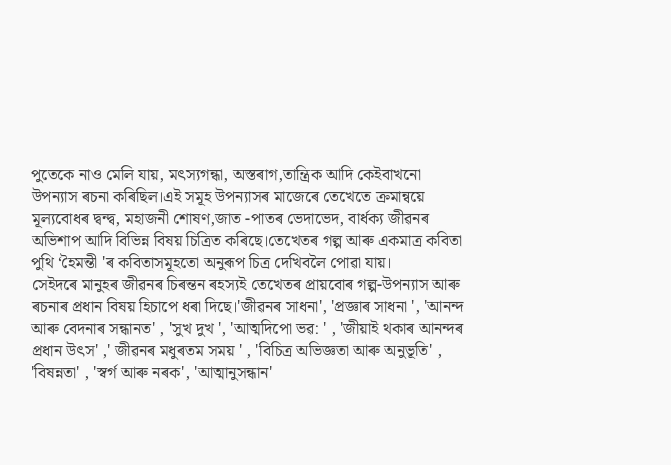পুতেকে নাও মেলি যায়, মৎস্যগন্ধা, অস্তৰাগ,তান্ত্ৰিক আদি কেইবাখনো উপন্যাস ৰচনা কৰিছিল।এই সমূহ উপন্যাসৰ মাজেৰে তেখেতে ক্ৰমান্বয়ে মূল্যবোধৰ দ্বন্দ্ব, মহাজনী শোষণ,জাত -পাতৰ ভেদাভেদ, বাৰ্ধক্য জীৱনৰ অভিশাপ আদি বিভিন্ন বিষয় চিত্ৰিত কৰিছে।তেখেতৰ গল্প আৰু একমাত্ৰ কবিতা পুথি ‘হৈমন্তী 'ৰ কবিতাসমূহতো অনুৰূপ চিত্ৰ দেখিবলৈ পোৱা যায়।
সেইদৰে মানুহৰ জীৱনৰ চিৰন্তন ৰহস্যই তেখেতৰ প্ৰায়বোৰ গল্প-উপন্যাস আৰু ৰচনাৰ প্রধান বিষয় হিচাপে ধৰা দিছে।'জীৱনৰ সাধনা', 'প্ৰজ্ঞাৰ সাধনা ', 'আনন্দ আৰু বেদনাৰ সন্ধানত' , 'সুখ দুখ ', 'আত্মদিপো ভৱ: ' , 'জীয়াই থকাৰ আনন্দৰ প্ৰধান উৎস' ,' জীৱনৰ মধুৰতম সময় ' , 'বিচিত্ৰ অভিজ্ঞতা আৰু অনুভূতি' , 'বিষন্নতা' , 'স্বৰ্গ আৰু নৰক', 'আত্মানুসন্ধান'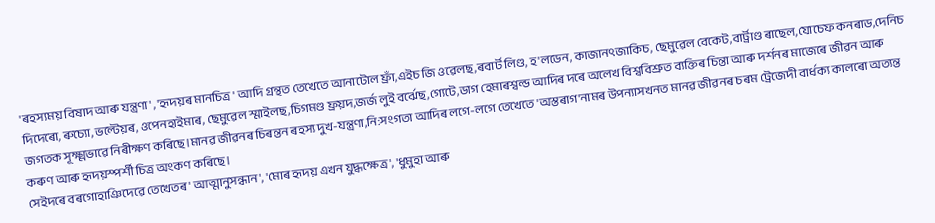'ৰহস্যময় বিষাদ আৰু যন্ত্ৰণা' , 'হৃদয়ৰ মানচিত্ৰ ' আদি গ্ৰন্থত তেখেতে আনাটোল ফ্ৰাঁ,এইচ জি ওৱেলছ,ৰবাৰ্ট লিণ্ড, হ'লডেন, কাজানৎজাকিচ, ছেমুৱেল বেকেট,বাৰ্ট্ৰাণ্ড ৰাছেল,যোচেফ কনৰাড,দেনিচ দিদেৰো, ৰুচ্যো, ভল্টেয়ৰ, ওপেনহাইমাৰ, ছেমুৱেল স্মাইলছ,চিগমণ্ড ফ্ৰয়দ,জৰ্জ লুই বৰ্ঝেছ,গ্যেটে,ডাগ হেমাৰশ্বল্ড আদিৰ দৰে অলেখ বিশ্ববিশ্ৰুত ব্যক্তিৰ চিন্তা আৰু দৰ্শনৰ মাজেৰে জীৱন আৰু জগতক সূক্ষ্মভাৱে নিৰীক্ষণ কৰিছে।মানৱ জীৱনৰ চিৰন্তন ৰহস্য দুখ-যন্ত্ৰণা,নি:সংগতা আদিৰ লগে-লগে তেখেতে 'অস্তৰাগ'নামৰ উপন্যাসখনত মানৱ জীৱনৰ চৰম ট্ৰেজেদী বাৰ্ধক্য কালৰো অত্যন্ত কৰুণ আৰু হৃদয়স্পৰ্শী চিত্ৰ অংকণ কৰিছে।
সেইদৰে বৰগোহাঞিদেৱে তেখেতৰ ' আত্মানুসন্ধান', 'মোৰ হৃদয় এখন যুদ্ধক্ষেত্ৰ ', 'ধুমুহা আৰু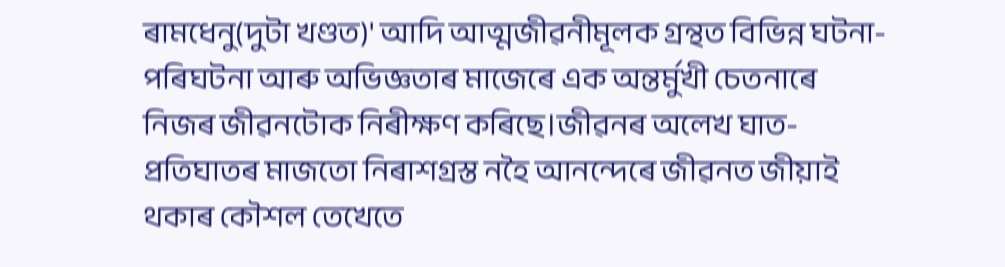ৰামধেনু(দুটা খণ্ডত)' আদি আত্মজীৱনীমূলক গ্ৰন্থত বিভিন্ন ঘটনা-পৰিঘটনা আৰু অভিজ্ঞতাৰ মাজেৰে এক অন্তৰ্মুখী চেতনাৰে নিজৰ জীৱনটোক নিৰীক্ষণ কৰিছে।জীৱনৰ অলেখ ঘাত-প্ৰতিঘাতৰ মাজতো নিৰাশগ্ৰস্ত নহৈ আনন্দেৰে জীৱনত জীয়াই থকাৰ কৌশল তেখেতে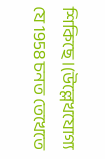শিকিছে।(উল্লেখযোগ্য যে 1958 চনত তেখেতে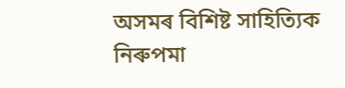অসমৰ বিশিষ্ট সাহিত্যিক নিৰুপমা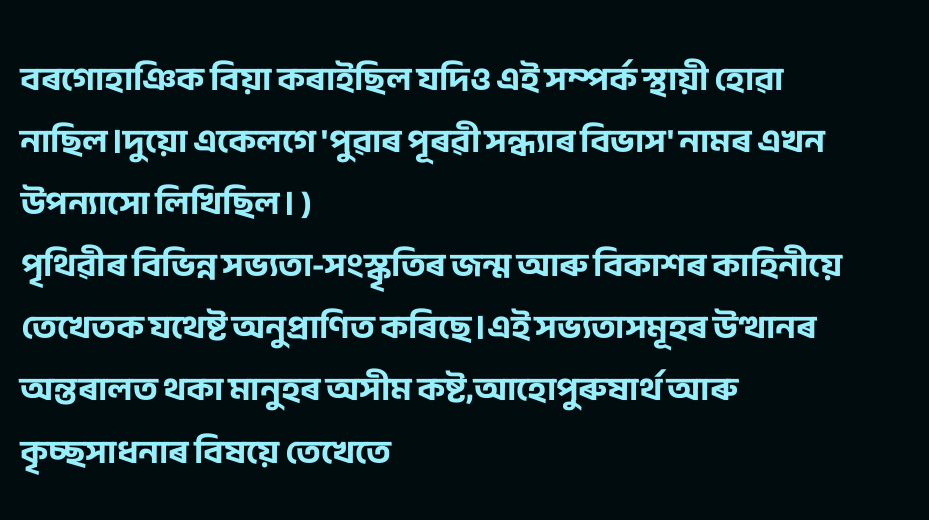বৰগোহাঞিক বিয়া কৰাইছিল যদিও এই সম্পর্ক স্থায়ী হোৱা নাছিল।দুয়ো একেলগে 'পুৱাৰ পূৰৱী সন্ধ্যাৰ বিভাস' নামৰ এখন উপন্যাসো লিখিছিল। )
পৃথিৱীৰ বিভিন্ন সভ্যতা-সংস্কৃতিৰ জন্ম আৰু বিকাশৰ কাহিনীয়ে তেখেতক যথেষ্ট অনুপ্ৰাণিত কৰিছে।এই সভ্যতাসমূহৰ উত্থানৰ অন্তৰালত থকা মানুহৰ অসীম কষ্ট,আহোপুৰুষাৰ্থ আৰু কৃচ্ছসাধনাৰ বিষয়ে তেখেতে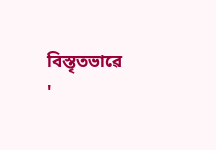বিস্তৃতভাৱে
'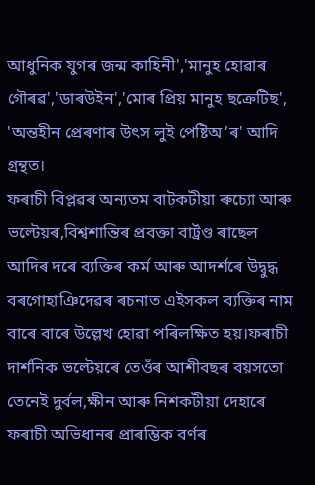আধুনিক যুগৰ জন্ম কাহিনী','মানুহ হোৱাৰ গৌৰৱ','ডাৰউইন','মোৰ প্ৰিয় মানুহ ছক্ৰেটিছ',
'অন্তহীন প্ৰেৰণাৰ উৎস লুই পেষ্টিঅ’ৰ' আদি গ্ৰন্থত।
ফৰাচী বিপ্লৱৰ অন্যতম বাটকটীয়া ৰুচ্যো আৰু ভল্টেয়ৰ,বিশ্বশান্তিৰ প্ৰবক্তা বাৰ্ট্ৰণ্ড ৰাছেল আদিৰ দৰে ব্যক্তিৰ কৰ্ম আৰু আদৰ্শৰে উদ্বুদ্ধ বৰগোহাঞিদেৱৰ ৰচনাত এইসকল ব্যক্তিৰ নাম বাৰে বাৰে উল্লেখ হোৱা পৰিলক্ষিত হয়।ফৰাচী দাৰ্শনিক ভল্টেয়ৰে তেওঁৰ আশীবছৰ বয়সতো তেনেই দুৰ্বল,ক্ষীন আৰু নিশকটীয়া দেহাৰে ফৰাচী অভিধানৰ প্ৰাৰম্ভিক বৰ্ণৰ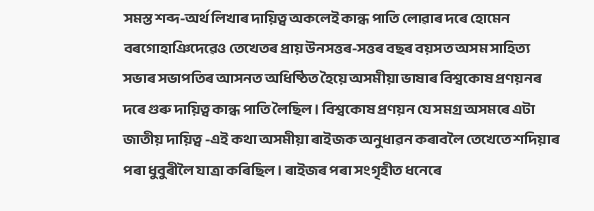সমস্ত শব্দ-অৰ্থ লিখাৰ দায়িত্ব অকলেই কান্ধ পাতি লোৱাৰ দৰে হোমেন বৰগোহাঞিদেৱেও তেখেতৰ প্ৰায় উনসত্তৰ-সত্তৰ বছৰ বয়সত অসম সাহিত্য সভাৰ সভাপতিৰ আসনত অধিষ্ঠিত হৈয়ে অসমীয়া ভাষাৰ বিশ্বকোষ প্ৰণয়নৰ দৰে গুৰু দায়িত্ব কান্ধ পাতি লৈছিল। বিশ্বকোষ প্ৰণয়ন যে সমগ্ৰ অসমৰে এটা জাতীয় দায়িত্ব -এই কথা অসমীয়া ৰাইজক অনুধাৱন কৰাবলৈ তেখেতে শদিয়াৰ পৰা ধুবুৰীলৈ যাত্ৰা কৰিছিল। ৰাইজৰ পৰা সংগৃহীত ধনেৰে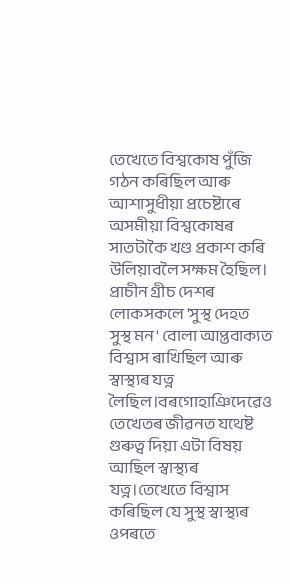তেখেতে বিশ্বকোষ পুঁজি গঠন কৰিছিল আৰু আশাসুধীয়া প্ৰচেষ্টাৰে অসমীয়া বিশ্বকোষৰ সাতটাকৈ খণ্ড প্ৰকাশ কৰি উলিয়াবলৈ সক্ষম হৈছিল।
প্ৰাচীন গ্ৰীচ দেশৰ লোকসকলে 'সুস্থ দেহত সুস্থ মন' বোলা আপ্তবাক্যত বিশ্বাস ৰাখিছিল আৰু স্বাস্থ্যৰ যত্ন লৈছিল।বৰগোহাঞিদেৱেও তেখেতৰ জীৱনত যথেষ্ট গুৰুত্ব দিয়া এটা বিষয় আছিল স্বাস্থ্যৰ যত্ন।তেখেতে বিশ্বাস কৰিছিল যে সুস্থ স্বাস্থ্যৰ ওপৰতে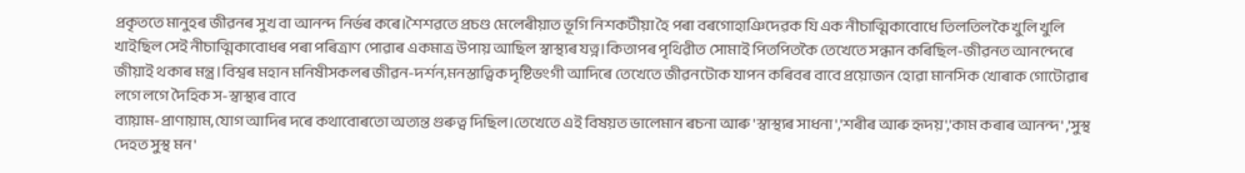প্ৰকৃততে মানুহৰ জীৱনৰ সুখ বা আনন্দ নিৰ্ভৰ কৰে।শৈশৱতে প্ৰচণ্ড মেলেৰীয়াত ভূগি নিশকটীয়া হৈ পৰা বৰগোহাঞিদেৱক যি এক নীচাত্মিকাবোধে তিলতিলকৈ খুলি খুলি খাইছিল সেই নীচাত্মিকাবোধৰ পৰা পৰিত্ৰাণ পোৱাৰ একমাত্ৰ উপায় আছিল স্বাস্থ্যৰ যত্ন।কিতাপৰ পৃথিৱীত সোমাই পিতপিতকৈ তেখেতে সন্ধান কৰিছিল-জীৱনত আনন্দেৰে জীয়াই থকাৰ মন্ত্র।বিশ্বৰ মহান মনিষীসকলৰ জীৱন-দৰ্শন,মনস্তাত্বিক দৃষ্টিভংগী আদিৰে তেখেতে জীৱনটোক যাপন কৰিবৰ বাবে প্ৰয়োজন হোৱা মানসিক খোৰাক গোটোৱাৰ লগে লগে দৈহিক স-স্বাস্থ্যৰ বাবে
ব্যায়াম-প্ৰাণায়াম,যোগ আদিৰ দৰে কথাবোৰতো অত্যন্ত গুৰুত্ব দিছিল।তেখেতে এই বিষয়ত ভালেমান ৰচনা আৰু 'স্বাস্থ্যৰ সাধনা','শৰীৰ আৰু হৃদয়','কাম কৰাৰ আনন্দ' ,'সুস্থ দেহত সুস্থ মন'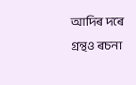আদিৰ দৰে গ্ৰন্থও ৰচনা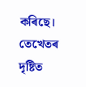কৰিছে।
তেখেতৰ দৃষ্টিত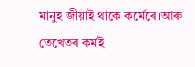মানুহ জীয়াই থাকে কৰ্মেৰে।আৰু তেখেতৰ কৰ্মই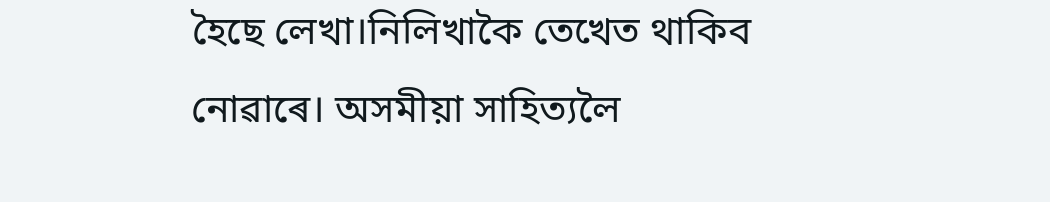হৈছে লেখা।নিলিখাকৈ তেখেত থাকিব নোৱাৰে। অসমীয়া সাহিত্যলৈ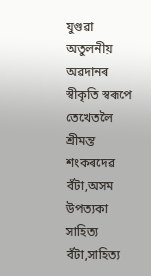যুগুৱা অতুলনীয় অৱদানৰ স্বীকৃতি স্বৰূপে তেখেতলৈ শ্ৰীমন্ত শংকৰদেৱ বঁটা,অসম উপত্যকা সাহিত্য বঁটা,সাহিত্য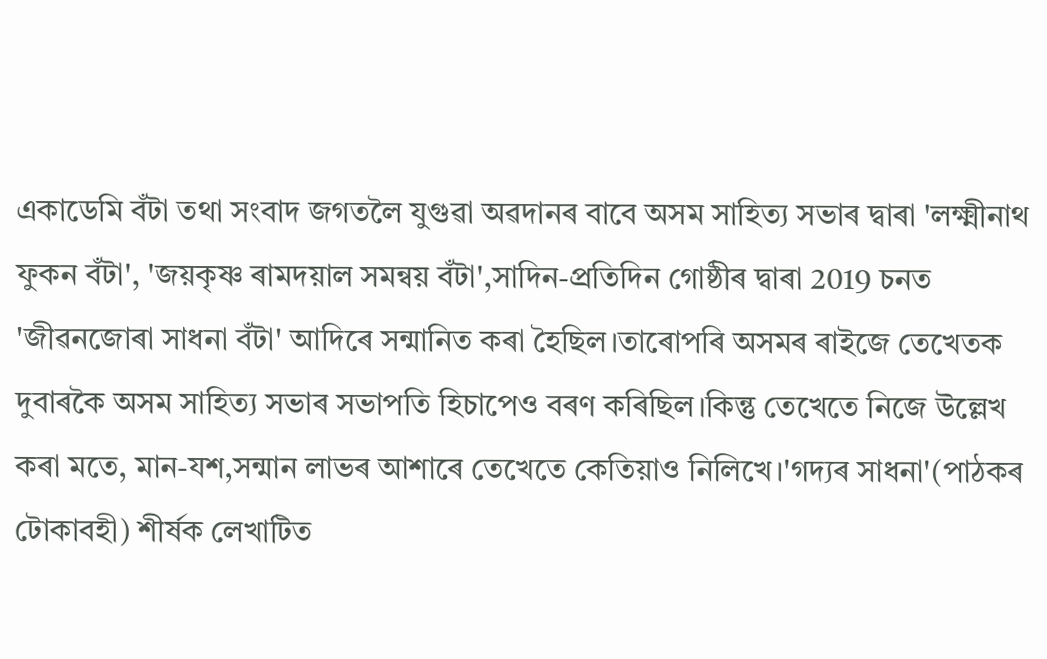একাডেমি বঁটা তথা সংবাদ জগতলৈ যুগুৱা অৱদানৰ বাবে অসম সাহিত্য সভাৰ দ্বাৰা 'লক্ষ্মীনাথ ফুকন বঁটা', 'জয়কৃষ্ণ ৰামদয়াল সমন্বয় বঁটা',সাদিন-প্ৰতিদিন গোষ্ঠীৰ দ্বাৰা 2019 চনত 'জীৱনজোৰা সাধনা বঁটা' আদিৰে সন্মানিত কৰা হৈছিল।তাৰোপৰি অসমৰ ৰাইজে তেখেতক দুবাৰকৈ অসম সাহিত্য সভাৰ সভাপতি হিচাপেও বৰণ কৰিছিল।কিন্তু তেখেতে নিজে উল্লেখ কৰা মতে, মান-যশ,সন্মান লাভৰ আশাৰে তেখেতে কেতিয়াও নিলিখে।'গদ্যৰ সাধনা'(পাঠকৰ টোকাবহী) শীৰ্ষক লেখাটিত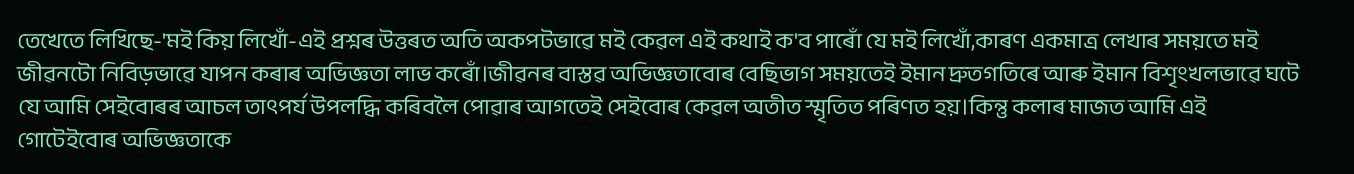তেখেতে লিখিছে-'মই কিয় লিখোঁ-এই প্ৰশ্নৰ উত্তৰত অতি অকপটভাৱে মই কেৱল এই কথাই ক'ব পাৰোঁ যে মই লিখোঁ,কাৰণ একমাত্ৰ লেখাৰ সময়তে মই জীৱনটো নিবিড়ভাৱে যাপন কৰাৰ অভিজ্ঞতা লাভ কৰোঁ।জীৱনৰ বাস্তৱ অভিজ্ঞতাবোৰ বেছিভাগ সময়তেই ইমান দ্ৰুতগতিৰে আৰু ইমান বিশৃংখলভাৱে ঘটে যে আমি সেইবোৰৰ আচল তাৎপৰ্য উপলদ্ধি কৰিবলৈ পোৱাৰ আগতেই সেইবোৰ কেৱল অতীত স্মৃতিত পৰিণত হয়।কিন্তু কলাৰ মাজত আমি এই গোটেইবোৰ অভিজ্ঞতাকে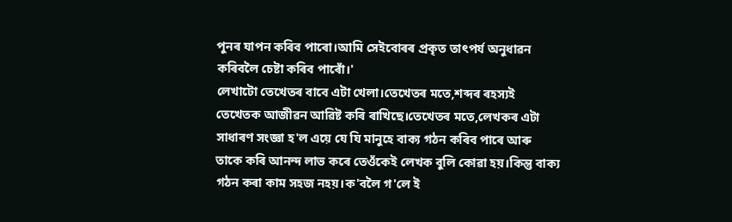পুনৰ যাপন কৰিব পাৰো।আমি সেইবোৰৰ প্ৰকৃত তাৎপৰ্য অনুধাৱন কৰিবলৈ চেষ্টা কৰিব পাৰোঁ।'
লেখাটো তেখেতৰ বাবে এটা খেলা।তেখেতৰ মতে,শব্দৰ ৰহস্যই তেখেতক আজীৱন আৱিষ্ট কৰি ৰাখিছে।তেখেতৰ মতে,লেখকৰ এটা সাধাৰণ সংজ্ঞা হ'ল এয়ে যে যি মানুহে বাক্য গঠন কৰিব পাৰে আৰু তাকে কৰি আনন্দ লাভ কৰে তেওঁকেই লেখক বুলি কোৱা হয়।কিন্তু বাক্য গঠন কৰা কাম সহজ নহয়।ক'বলৈ গ'লে ই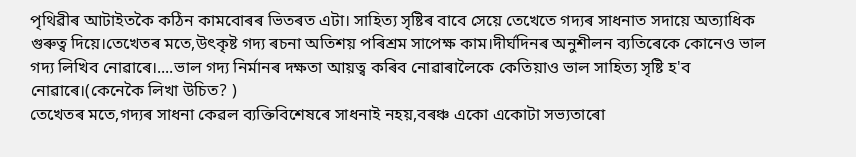পৃথিৱীৰ আটাইতকৈ কঠিন কামবোৰৰ ভিতৰত এটা। সাহিত্য সৃষ্টিৰ বাবে সেয়ে তেখেতে গদ্যৰ সাধনাত সদায়ে অত্যাধিক গুৰুত্ব দিয়ে।তেখেতৰ মতে,উৎকৃষ্ট গদ্য ৰচনা অতিশয় পৰিশ্ৰম সাপেক্ষ কাম।দীর্ঘদিনৰ অনুশীলন ব্যতিৰেকে কোনেও ভাল গদ্য লিখিব নোৱাৰে।....ভাল গদ্য নিৰ্মানৰ দক্ষতা আয়ত্ব কৰিব নোৱাৰালৈকে কেতিয়াও ভাল সাহিত্য সৃষ্টি হ'ব নোৱাৰে।(কেনেকৈ লিখা উচিত? )
তেখেতৰ মতে,গদ্যৰ সাধনা কেৱল ব্যক্তিবিশেষৰে সাধনাই নহয়,বৰঞ্চ একো একোটা সভ্যতাৰো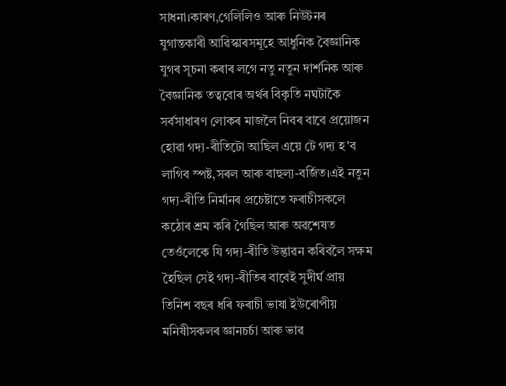সাধনা।কাৰণ,গেলিলিও আৰু নিউটনৰ যুগান্তকাৰী আৱিস্কাৰসমূহে আধুনিক বৈজ্ঞানিক যুগৰ সূচনা কৰাৰ লগে নতু নতুন দাৰ্শনিক আৰু বৈজ্ঞানিক তত্ববোৰ অৰ্থৰ বিকৃতি নঘটাকৈ সৰ্বসাধাৰণ লোকৰ মাজলৈ নিবৰ বাবে প্ৰয়োজন হোৱা গদ্য-ৰীতিটো আছিল এয়ে টে গদ্য হ'ব লাগিব স্পষ্ট,সৰল আৰু বাহুল্য-বৰ্জিত।এই নতুন গদ্য-ৰীতি নিৰ্মানৰ প্ৰচেষ্টাতে ফৰাচীসকলে কঠোৰ শ্ৰম কৰি গৈছিল আৰু অৱশেষত তেওঁলেকে যি গদ্য-ৰীতি উদ্ভাৱন কৰিবলৈ সক্ষম হৈছিল সেই গদ্য-ৰীতিৰ বাবেই সুদীৰ্ঘ প্ৰায় তিনিশ বছৰ ধৰি ফৰাচী ভাষা ইউৰোপীয় মনিষীসকলৰ জ্ঞানচৰ্চা আৰু ভাৱ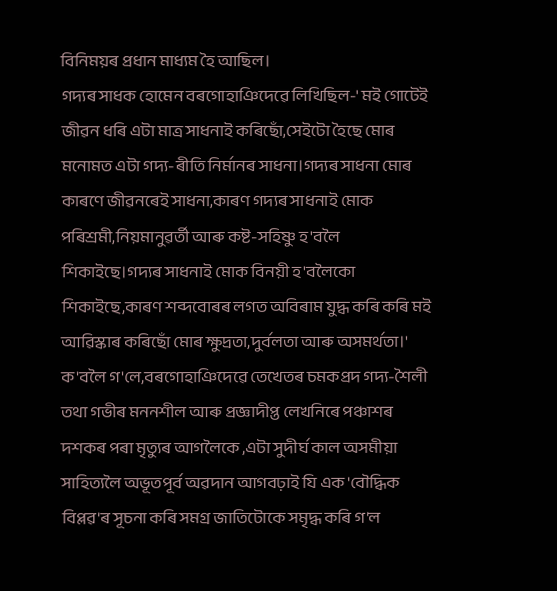বিনিময়ৰ প্ৰধান মাধ্যম হৈ আছিল।
গদ্যৰ সাধক হোমেন বৰগোহাঞিদেৱে লিখিছিল-' মই গোটেই জীৱন ধৰি এটা মাত্ৰ সাধনাই কৰিছোঁ,সেইটো হৈছে মোৰ মনোমত এটা গদ্য-ৰীতি নিৰ্মানৰ সাধনা।গদ্যৰ সাধনা মোৰ কাৰণে জীৱনৰেই সাধনা,কাৰণ গদ্যৰ সাধনাই মোক পৰিশ্ৰমী,নিয়মানুৱৰ্তী আৰু কষ্ট-সহিষ্ণু হ'বলৈ শিকাইছে।গদ্যৰ সাধনাই মোক বিনয়ী হ'বলৈকো শিকাইছে,কাৰণ শব্দবোৰৰ লগত অবিৰাম যুদ্ধ কৰি কৰি মই আৱিস্কাৰ কৰিছোঁ মোৰ ক্ষুদ্ৰতা,দুৰ্বলতা আৰু অসমৰ্থতা।'
ক'বলৈ গ'লে,বৰগোহাঞিদেৱে তেখেতৰ চমকপ্ৰদ গদ্য-শৈলী তথা গভীৰ মননশীল আৰু প্ৰজ্ঞাদীপ্ত লেখনিৰে পঞ্চাশৰ দশকৰ পৰা মৃত্যুৰ আগলৈকে ,এটা সুদীৰ্ঘ কাল অসমীয়া সাহিত্যলৈ অভূতপূৰ্ব অৱদান আগবঢ়াই যি এক 'বৌদ্ধিক বিপ্লৱ'ৰ সূচনা কৰি সমগ্ৰ জাতিটোকে সমৃদ্ধ কৰি গ'ল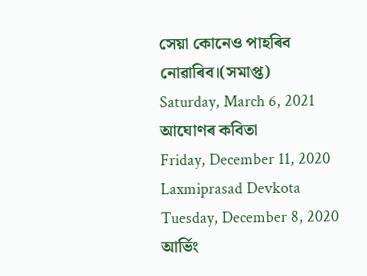সেয়া কোনেও পাহৰিব নোৱাৰিব।(সমাপ্ত)
Saturday, March 6, 2021
আঘোণৰ কবিতা
Friday, December 11, 2020
Laxmiprasad Devkota
Tuesday, December 8, 2020
আৰ্ভিং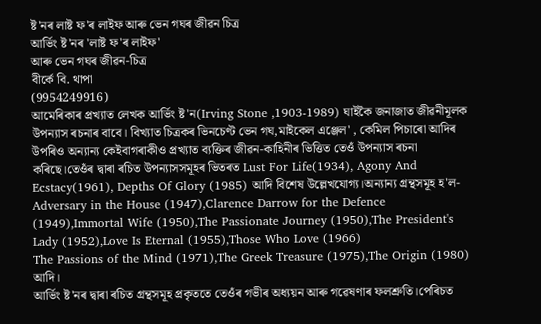ষ্ট'নৰ লাষ্ট ফ'ৰ লাইফ আৰু ভেন গঘৰ জীৱন চিত্ৰ
আৰ্ভিং ষ্ট'নৰ 'লাষ্ট ফ'ৰ লাইফ'
আৰু ভেন গঘৰ জীৱন-চিত্ৰ
বীৰ্কে বি. থাপা
(9954249916)
আমেৰিকাৰ প্ৰখ্যাত লেখক আৰ্ভিং ষ্ট'ন(Irving Stone ,1903-1989) ঘাইকৈ জনাজাত জীৱনীমূলক উপন্যাস ৰচনাৰ বাবে। বিখ্যাত চিত্ৰকৰ ভিনচেণ্ট ভেন গঘ,মাইকেল এঞ্জেল' , কেমিল পিচাৰো আদিৰ উপৰিও অন্যান্য কেইবাগৰাকীও প্ৰখ্যাত ব্যক্তিৰ জীৱন-কাহিনীৰ ভিত্তিত তেওঁ উপন্যাস ৰচনা কৰিছে।তেওঁৰ দ্বাৰা ৰচিত উপন্যাসসমূহৰ ভিতৰত Lust For Life(1934), Agony And Ecstacy(1961), Depths Of Glory (1985) আদি বিশেষ উল্লেখযোগ্য।অন্যান্য গ্ৰন্থসমূহ হ'ল-
Adversary in the House (1947),Clarence Darrow for the Defence (1949),Immortal Wife (1950),The Passionate Journey (1950),The President's Lady (1952),Love Is Eternal (1955),Those Who Love (1966)
The Passions of the Mind (1971),The Greek Treasure (1975),The Origin (1980)
আদি।
আৰ্ভিং ষ্ট'নৰ দ্বাৰা ৰচিত গ্ৰন্থসমূহ প্ৰকৃততে তেওঁৰ গভীৰ অধ্যয়ন আৰু গৱেষণাৰ ফলশ্ৰুতি।পেৰিচত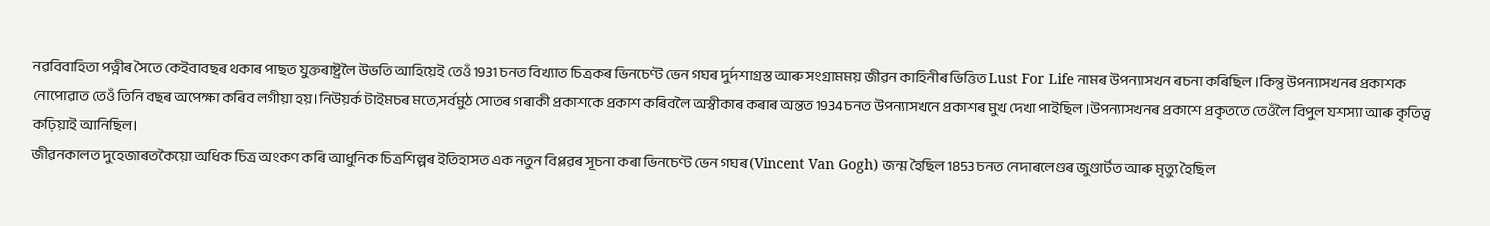নৱবিবাহিতা পত্নীৰ সৈতে কেইবাবছৰ থকাৰ পাছত যুক্তৰাষ্ট্ৰলৈ উভতি আহিয়েই তেওঁ 1931 চনত বিখ্যাত চিত্ৰকৰ ভিনচেণ্ট ভেন গঘৰ দুৰ্দশাগ্ৰস্ত আৰু সংগ্ৰামময় জীৱন কাহিনীৰ ভিত্তিত Lust For Life নামৰ উপন্যাসখন ৰচনা কৰিছিল ।কিন্তু উপন্যাসখনৰ প্ৰকাশক নোপোৱাত তেওঁ তিনি বছৰ অপেক্ষা কৰিব লগীয়া হয়।নিউয়ৰ্ক টাইমচৰ মতে,সৰ্বমুঠ সোতৰ গৰাকী প্ৰকাশকে প্ৰকাশ কৰিবলৈ অস্বীকাৰ কৰাৰ অন্তত 1934 চনত উপন্যাসখনে প্ৰকাশৰ মুখ দেখা পাইছিল ।উপন্যাসখনৰ প্ৰকাশে প্ৰকৃততে তেওঁলৈ বিপুল যশস্যা আৰু কৃতিত্ব কঢ়িয়াই আনিছিল।
জীৱনকালত দুহেজাৰতকৈয়ো অধিক চিত্ৰ অংকণ কৰি আধুনিক চিত্ৰশিল্পৰ ইতিহাসত এক নতুন বিপ্লৱৰ সূচনা কৰা ভিনচেণ্ট ভেন গঘৰ (Vincent Van Gogh) জন্ম হৈছিল 1853 চনত নেদাৰলেণ্ডৰ জুণ্ডাৰ্টত আৰু মৃত্যু হৈছিল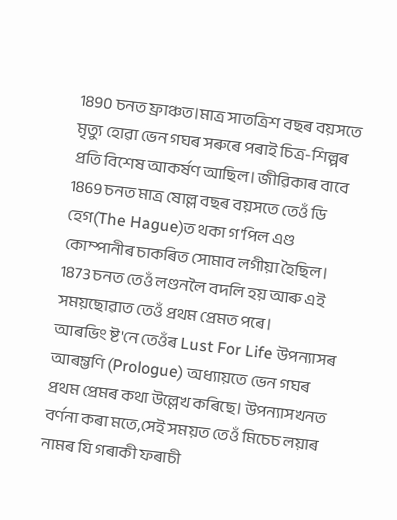1890 চনত ফ্ৰাঞ্চত।মাত্ৰ সাতত্ৰিশ বছৰ বয়সতে মৃত্যু হোৱা ভেন গঘৰ সৰুৰে পৰাই চিত্ৰ-শিল্পৰ প্ৰতি বিশেষ আকৰ্ষণ আছিল। জীৱিকাৰ বাবে 1869 চনত মাত্ৰ ষোল্ল বছৰ বয়সতে তেওঁ ডি হেগ(The Hague)ত থকা গ'পিল এণ্ড কোম্পানীৰ চাকৰিত সোমাব লগীয়া হৈছিল। 1873 চনত তেওঁ লণ্ডনলৈ বদলি হয় আৰু এই সময়ছোৱাত তেওঁ প্ৰথম প্ৰেমত পৰে।
আৰভিং ষ্ট'নে তেওঁৰ Lust For Life উপন্যাসৰ আৰম্ভণি (Prologue) অধ্যায়তে ভেন গঘৰ প্ৰথম প্ৰেমৰ কথা উল্লেখ কৰিছে। উপন্যাসখনত বৰ্ণনা কৰা মতে,সেই সময়ত তেওঁ মিচেচ লয়াৰ নামৰ যি গৰাকী ফৰাচী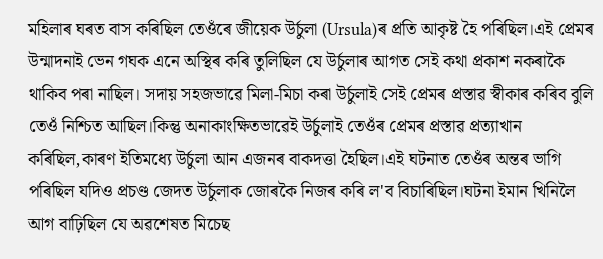মহিলাৰ ঘৰত বাস কৰিছিল তেওঁৰে জীয়েক উৰ্চুলা (Ursula)ৰ প্ৰতি আকৃষ্ট হৈ পৰিছিল।এই প্ৰেমৰ উন্মাদনাই ভেন গঘক এনে অস্থিৰ কৰি তুলিছিল যে উৰ্চুলাৰ আগত সেই কথা প্ৰকাশ নকৰাকৈ থাকিব পৰা নাছিল। সদায় সহজভাৱে মিলা-মিচা কৰা উৰ্চুলাই সেই প্ৰেমৰ প্ৰস্তাৱ স্বীকাৰ কৰিব বুলি তেওঁ নিশ্চিত আছিল।কিন্তু অনাকাংক্ষিতভাৱেই উৰ্চুলাই তেওঁৰ প্ৰেমৰ প্ৰস্তাৱ প্ৰত্যাখান কৰিছিল,কাৰণ ইতিমধ্যে উৰ্চুলা আন এজনৰ বাকদত্তা হৈছিল।এই ঘটনাত তেওঁৰ অন্তৰ ভাগি পৰিছিল যদিও প্ৰচণ্ড জেদত উৰ্চুলাক জোৰকৈ নিজৰ কৰি ল'ব বিচাৰিছিল।ঘটনা ইমান খিনিলৈ আগ বাঢ়িছিল যে অৱশেষত মিচেছ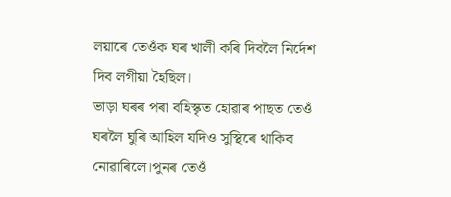লয়াৰে তেওঁক ঘৰ খালী কৰি দিবলৈ নিৰ্দেশ দিব লগীয়া হৈছিল।
ভাড়া ঘৰৰ পৰা বহিস্কৃত হোৱাৰ পাছত তেওঁ ঘৰলৈ ঘুৰি আহিল যদিও সুস্থিৰে থাকিব নোৱাৰিলে।পুনৰ তেওঁ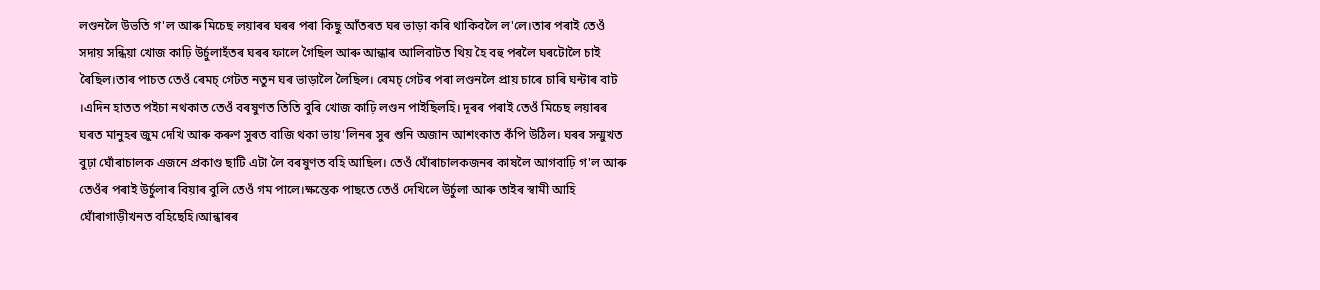লণ্ডনলৈ উভতি গ'ল আৰু মিচেছ লয়াৰৰ ঘৰৰ পৰা কিছু আঁতৰত ঘৰ ভাড়া কৰি থাকিবলৈ ল'লে।তাৰ পৰাই তেওঁ সদায় সন্ধিয়া খোজ কাঢ়ি উৰ্চুলাহঁতৰ ঘৰৰ ফালে গৈছিল আৰু আন্ধাৰ আলিবাটত থিয় হৈ বহু পৰলৈ ঘৰটোলৈ চাই ৰৈছিল।তাৰ পাচত তেওঁ ৰেমচ্ গেটত নতুন ঘৰ ভাড়ালৈ লৈছিল। ৰেমচ্ গেটৰ পৰা লণ্ডনলৈ প্ৰায় চাৰে চাৰি ঘন্টাৰ বাট ।এদিন হাতত পইচা নথকাত তেওঁ বৰষুণত তিতি বুৰি খোজ কাঢ়ি লণ্ডন পাইছিলহি। দূৰৰ পৰাই তেওঁ মিচেছ লয়াৰৰ ঘৰত মানুহৰ জুম দেখি আৰু কৰুণ সুৰত বাজি থকা ভায়'লিনৰ সুৰ শুনি অজান আশংকাত কঁপি উঠিল। ঘৰৰ সন্মুখত বুঢ়া ঘোঁৰাচালক এজনে প্ৰকাণ্ড ছাটি এটা লৈ বৰষুণত বহি আছিল। তেওঁ ঘোঁৰাচালকজনৰ কাষলৈ আগবাঢ়ি গ'ল আৰু তেওঁৰ পৰাই উৰ্চুলাৰ বিয়াৰ বুলি তেওঁ গম পালে।ক্ষন্তেক পাছতে তেওঁ দেখিলে উৰ্চুলা আৰু তাইৰ স্বামী আহি ঘোঁৰাগাড়ীখনত বহিছেহি।আন্ধাৰৰ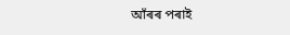আঁৰৰ পৰাই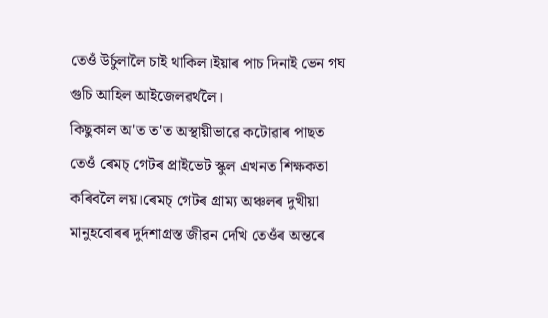তেওঁ উৰ্চুলালৈ চাই থাকিল।ইয়াৰ পাচ দিনাই ভেন গঘ গুচি আহিল আইজেলৱৰ্থলৈ।
কিছুকাল অ'ত ত'ত অস্থায়ীভাৱে কটোৱাৰ পাছত তেওঁ ৰেমচ্ গেটৰ প্ৰাইভেট স্কুল এখনত শিক্ষকতা কৰিবলৈ লয়।ৰেমচ্ গেটৰ গ্ৰাম্য অঞ্চলৰ দুখীয়া মানুহবোৰৰ দুৰ্দশাগ্ৰস্ত জীৱন দেখি তেওঁৰ অন্তৰে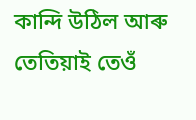কান্দি উঠিল আৰু তেতিয়াই তেওঁ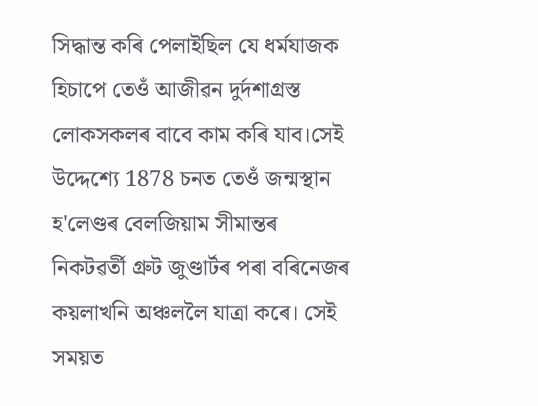সিদ্ধান্ত কৰি পেলাইছিল যে ধৰ্মযাজক হিচাপে তেওঁ আজীৱন দুৰ্দশাগ্ৰস্ত লোকসকলৰ বাবে কাম কৰি যাব।সেই উদ্দেশ্যে 1878 চনত তেওঁ জন্মস্থান হ'লেণ্ডৰ বেলজিয়াম সীমান্তৰ নিকটৱৰ্তী গ্ৰুট জুণ্ডাৰ্টৰ পৰা বৰিনেজৰ কয়লাখনি অঞ্চললৈ যাত্ৰা কৰে। সেই সময়ত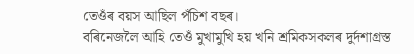তেওঁৰ বয়স আছিল পঁচিশ বছৰ।
বৰিনেজলৈ আহি তেওঁ মুখামুখি হয় খনি শ্ৰমিকসকলৰ দুৰ্দশাগ্ৰস্ত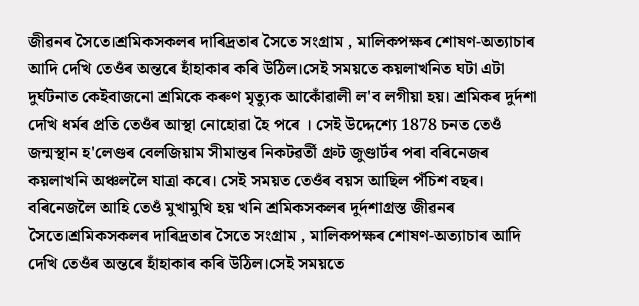জীৱনৰ সৈতে।শ্ৰমিকসকলৰ দাৰিদ্ৰতাৰ সৈতে সংগ্ৰাম , মালিকপক্ষৰ শোষণ-অত্যাচাৰ আদি দেখি তেওঁৰ অন্তৰে হাঁহাকাৰ কৰি উঠিল।সেই সময়তে কয়লাখনিত ঘটা এটা দুৰ্ঘটনাত কেইবাজনো শ্ৰমিকে কৰুণ মৃত্যুক আকোঁৱালী ল'ব লগীয়া হয়। শ্ৰমিকৰ দুৰ্দশা দেখি ধৰ্মৰ প্ৰতি তেওঁৰ আস্থা নোহোৱা হৈ পৰে । সেই উদ্দেশ্যে 1878 চনত তেওঁ জন্মস্থান হ'লেণ্ডৰ বেলজিয়াম সীমান্তৰ নিকটৱৰ্তী গ্ৰুট জুণ্ডাৰ্টৰ পৰা বৰিনেজৰ কয়লাখনি অঞ্চললৈ যাত্ৰা কৰে। সেই সময়ত তেওঁৰ বয়স আছিল পঁচিশ বছৰ।
বৰিনেজলৈ আহি তেওঁ মুখামুখি হয় খনি শ্ৰমিকসকলৰ দুৰ্দশাগ্ৰস্ত জীৱনৰ সৈতে।শ্ৰমিকসকলৰ দাৰিদ্ৰতাৰ সৈতে সংগ্ৰাম , মালিকপক্ষৰ শোষণ-অত্যাচাৰ আদি দেখি তেওঁৰ অন্তৰে হাঁহাকাৰ কৰি উঠিল।সেই সময়তে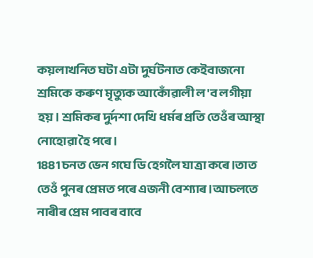কয়লাখনিত ঘটা এটা দুৰ্ঘটনাত কেইবাজনো শ্ৰমিকে কৰুণ মৃত্যুক আকোঁৱালী ল'ব লগীয়া হয়। শ্ৰমিকৰ দুৰ্দশা দেখি ধৰ্মৰ প্ৰতি তেওঁৰ আস্থা নোহোৱা হৈ পৰে ।
1881 চনত ভেন গঘে ডি হেগলৈ যাত্ৰা কৰে।তাত তেওঁ পুনৰ প্ৰেমত পৰে এজনী বেশ্যাৰ।আচলতে নাৰীৰ প্ৰেম পাবৰ বাবে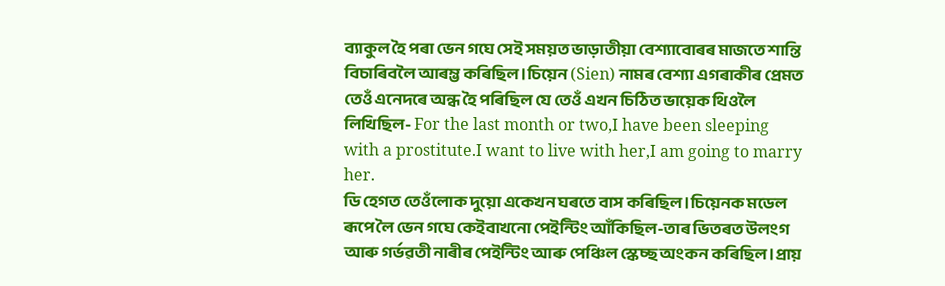ব্যাকুল হৈ পৰা ভেন গঘে সেই সময়ত ভাড়াতীয়া বেশ্যাবোৰৰ মাজতে শান্তি বিচাৰিবলৈ আৰম্ভ কৰিছিল।চিয়েন (Sien) নামৰ বেশ্যা এগৰাকীৰ প্ৰেমত তেওঁ এনেদৰে অন্ধ হৈ পৰিছিল যে তেওঁ এখন চিঠিত ভায়েক থিওলৈ লিখিছিল- For the last month or two,I have been sleeping with a prostitute.I want to live with her,I am going to marry her.
ডি হেগত তেওঁলোক দুয়ো একেখন ঘৰতে বাস কৰিছিল।চিয়েনক মডেল ৰূপে লৈ ভেন গঘে কেইবাখনো পেইন্টিং আঁকিছিল-তাৰ ভিতৰত উলংগ আৰু গৰ্ভৱতী নাৰীৰ পেইন্টিং আৰু পেঞ্চিল স্কেচ্ছ অংকন কৰিছিল।প্ৰায়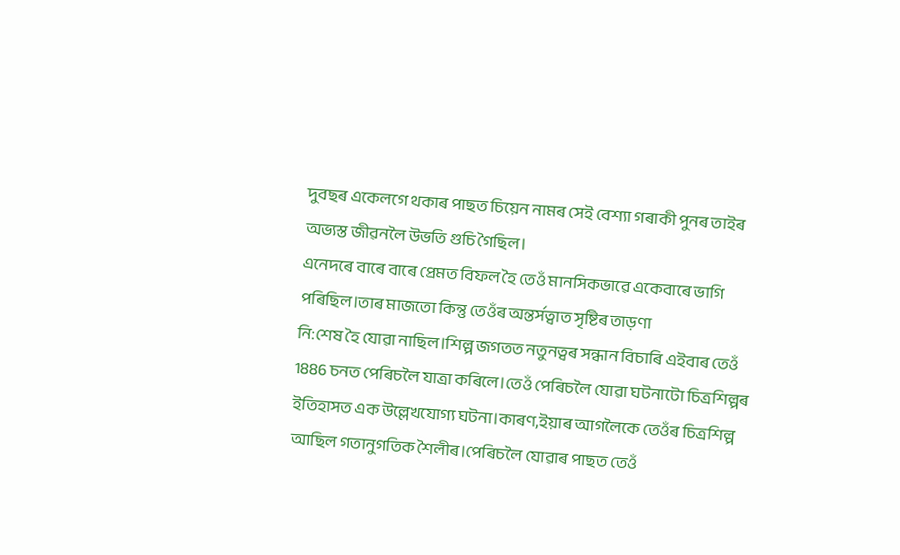দুবছৰ একেলগে থকাৰ পাছত চিয়েন নামৰ সেই বেশ্যা গৰাকী পুনৰ তাইৰ অভ্যস্ত জীৱনলৈ উভতি গুচি গৈছিল।
এনেদৰে বাৰে বাৰে প্ৰেমত বিফল হৈ তেওঁ মানসিকভাৱে একেবাৰে ভাগি পৰিছিল।তাৰ মাজতো কিন্তু তেওঁৰ অন্তৰ্সত্বাত সৃষ্টিৰ তাড়ণা
নি:শেষ হৈ যোৱা নাছিল।শিল্প জগতত নতুনত্বৰ সন্ধান বিচাৰি এইবাৰ তেওঁ 1886 চনত পেৰিচলৈ যাত্ৰা কৰিলে।তেওঁ পেৰিচলৈ যোৱা ঘটনাটো চিত্ৰশিল্পৰ ইতিহাসত এক উল্লেখযোগ্য ঘটনা।কাৰণ,ইয়াৰ আগলৈকে তেওঁৰ চিত্ৰশিল্প আছিল গতানুগতিক শৈলীৰ।পেৰিচলৈ যোৱাৰ পাছত তেওঁ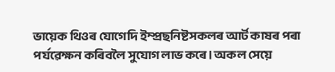ভায়েক থিওৰ যোগেদি ইম্প্ৰছনিষ্টসকলৰ আৰ্ট কাষৰ পৰা পৰ্যৱেক্ষন কৰিবলৈ সুযোগ লাভ কৰে। অকল সেয়ে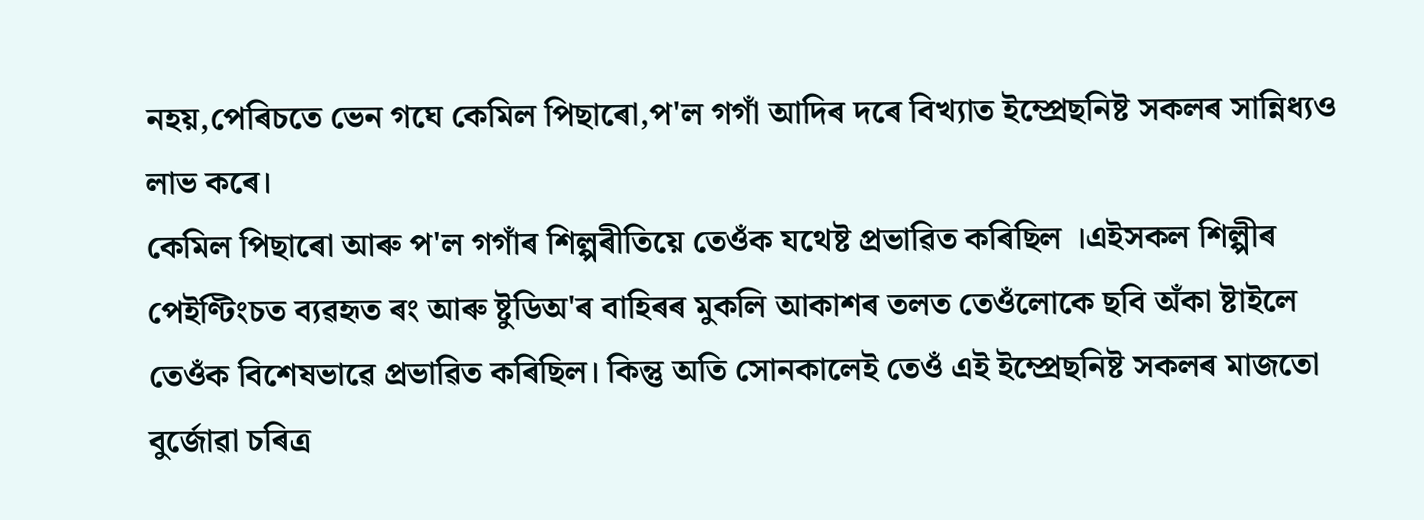নহয়,পেৰিচতে ভেন গঘে কেমিল পিছাৰো,প'ল গগাঁ আদিৰ দৰে বিখ্যাত ইম্প্ৰেছনিষ্ট সকলৰ সান্নিধ্যও লাভ কৰে।
কেমিল পিছাৰো আৰু প'ল গগাঁৰ শিল্পৰীতিয়ে তেওঁক যথেষ্ট প্ৰভাৱিত কৰিছিল ।এইসকল শিল্পীৰ পেইণ্টিংচত ব্যৱহৃত ৰং আৰু ষ্টুডিঅ'ৰ বাহিৰৰ মুকলি আকাশৰ তলত তেওঁলোকে ছবি অঁকা ষ্টাইলে তেওঁক বিশেষভাৱে প্ৰভাৱিত কৰিছিল। কিন্তু অতি সোনকালেই তেওঁ এই ইম্প্ৰেছনিষ্ট সকলৰ মাজতো বুৰ্জোৱা চৰিত্ৰ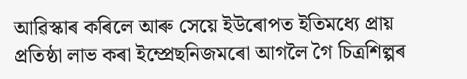আৱিস্কাৰ কৰিলে আৰু সেয়ে ইউৰোপত ইতিমধ্যে প্ৰায় প্ৰতিষ্ঠা লাভ কৰা ইম্প্ৰেছনিজমৰো আগলৈ গৈ চিত্ৰশিল্পৰ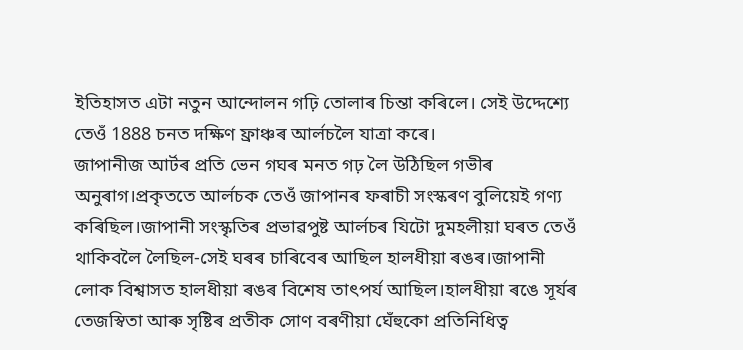ইতিহাসত এটা নতুন আন্দোলন গঢ়ি তোলাৰ চিন্তা কৰিলে। সেই উদ্দেশ্যে তেওঁ 1888 চনত দক্ষিণ ফ্ৰাঞ্চৰ আৰ্লচলৈ যাত্ৰা কৰে।
জাপানীজ আৰ্টৰ প্ৰতি ভেন গঘৰ মনত গঢ় লৈ উঠিছিল গভীৰ অনুৰাগ।প্ৰকৃততে আৰ্লচক তেওঁ জাপানৰ ফৰাচী সংস্কৰণ বুলিয়েই গণ্য কৰিছিল।জাপানী সংস্কৃতিৰ প্ৰভাৱপুষ্ট আৰ্লচৰ যিটো দুমহলীয়া ঘৰত তেওঁ থাকিবলৈ লৈছিল-সেই ঘৰৰ চাৰিবেৰ আছিল হালধীয়া ৰঙৰ।জাপানী লোক বিশ্বাসত হালধীয়া ৰঙৰ বিশেষ তাৎপৰ্য আছিল।হালধীয়া ৰঙে সূৰ্যৰ তেজস্বিতা আৰু সৃষ্টিৰ প্ৰতীক সোণ বৰণীয়া ঘেঁহুকো প্ৰতিনিধিত্ব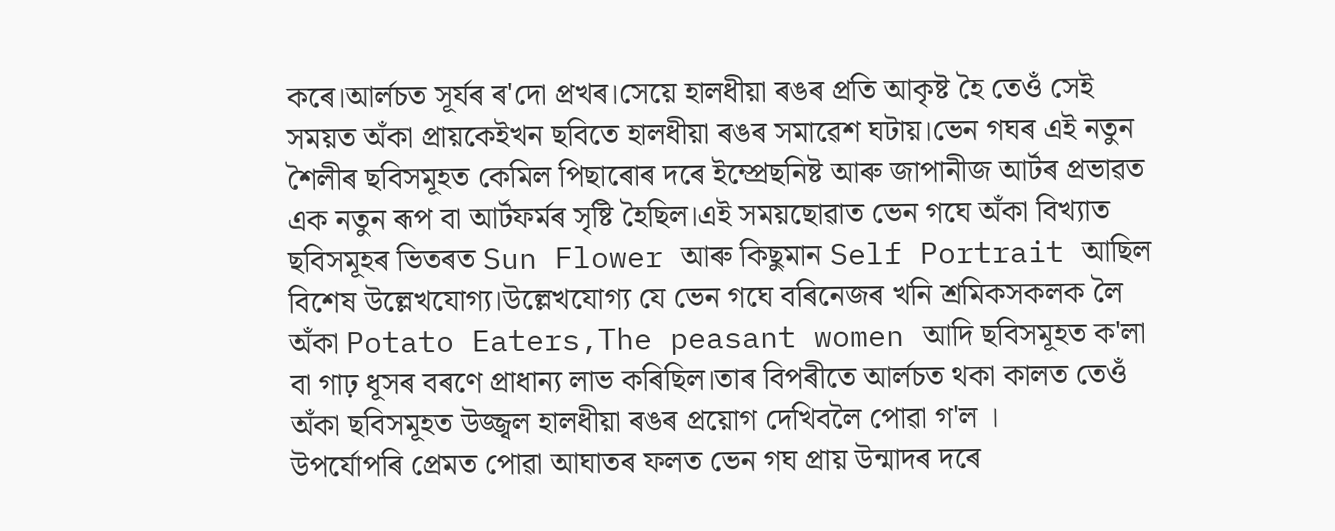কৰে।আৰ্লচত সূৰ্যৰ ৰ'দো প্ৰখৰ।সেয়ে হালধীয়া ৰঙৰ প্ৰতি আকৃষ্ট হৈ তেওঁ সেই সময়ত অঁকা প্ৰায়কেইখন ছবিতে হালধীয়া ৰঙৰ সমাৱেশ ঘটায়।ভেন গঘৰ এই নতুন শৈলীৰ ছবিসমূহত কেমিল পিছাৰোৰ দৰে ইম্প্ৰেছনিষ্ট আৰু জাপানীজ আৰ্টৰ প্ৰভাৱত এক নতুন ৰূপ বা আৰ্টফৰ্মৰ সৃষ্টি হৈছিল।এই সময়ছোৱাত ভেন গঘে অঁকা বিখ্যাত ছবিসমূহৰ ভিতৰত Sun Flower আৰু কিছুমান Self Portrait আছিল বিশেষ উল্লেখযোগ্য।উল্লেখযোগ্য যে ভেন গঘে বৰিনেজৰ খনি শ্ৰমিকসকলক লৈ অঁকা Potato Eaters,The peasant women আদি ছবিসমূহত ক'লা বা গাঢ় ধূসৰ বৰণে প্ৰাধান্য লাভ কৰিছিল।তাৰ বিপৰীতে আৰ্লচত থকা কালত তেওঁ অঁকা ছবিসমূহত উজ্জ্বল হালধীয়া ৰঙৰ প্ৰয়োগ দেখিবলৈ পোৱা গ'ল ।
উপৰ্যোপৰি প্ৰেমত পোৱা আঘাতৰ ফলত ভেন গঘ প্ৰায় উন্মাদৰ দৰে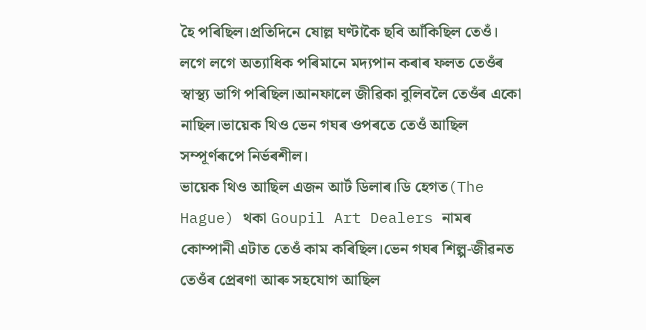হৈ পৰিছিল।প্ৰতিদিনে ষোল্ল ঘণ্টাকৈ ছবি আঁকিছিল তেওঁ। লগে লগে অত্যাধিক পৰিমানে মদ্যপান কৰাৰ ফলত তেওঁৰ স্বাস্থ্য ভাগি পৰিছিল।আনফালে জীৱিকা বুলিবলৈ তেওঁৰ একো নাছিল।ভায়েক থিও ভেন গঘৰ ওপৰতে তেওঁ আছিল সম্পূৰ্ণৰূপে নিৰ্ভৰশীল।
ভায়েক থিও আছিল এজন আৰ্ট ডিলাৰ।ডি হেগত(The Hague) থকা Goupil Art Dealers নামৰ কোম্পানী এটাত তেওঁ কাম কৰিছিল।ভেন গঘৰ শিল্প-জীৱনত তেওঁৰ প্ৰেৰণা আৰু সহযোগ আছিল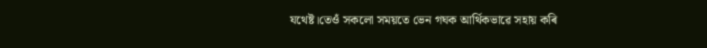যথেষ্ট।তেওঁ সকলো সময়তে ভেন গঘক আৰ্থিকভাৱে সহায় কৰি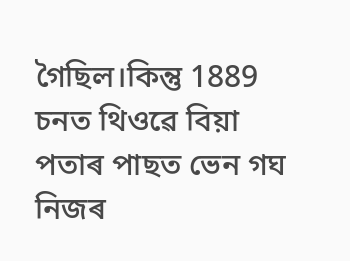গৈছিল।কিন্তু 1889 চনত থিওৱে বিয়া পতাৰ পাছত ভেন গঘ নিজৰ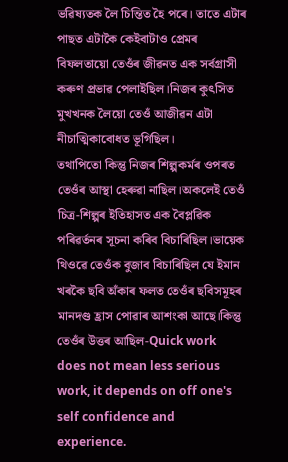ভৱিষ্যতক লৈ চিন্তিত হৈ পৰে। তাতে এটাৰ পাছত এটাকৈ কেইবাটাও প্ৰেমৰ বিফলতায়ো তেওঁৰ জীৱনত এক সৰ্বগ্ৰাসী কৰুণ প্ৰভাৱ পেলাইছিল।নিজৰ কুৎসিত মুখখনক লৈয়ো তেওঁ আজীৱন এটা নীচাত্মিকাবোধত ভূগিছিল।
তথাপিতো কিন্তু নিজৰ শিল্পকৰ্মৰ ওপৰত তেওঁৰ আস্থা হেৰুৱা নাছিল।অকলেই তেওঁ চিত্ৰ-শিল্পৰ ইতিহাসত এক বৈপ্লৱিক পৰিৱৰ্তনৰ সূচনা কৰিব বিচাৰিছিল।ভায়েক থিওৱে তেওঁক বুজাব বিচাৰিছিল যে ইমান খৰকৈ ছবি অঁকাৰ ফলত তেওঁৰ ছবিসমূহৰ মানদণ্ড হ্ৰাস পোৱাৰ আশংকা আছে।কিন্তু তেওঁৰ উত্তৰ আছিল-Quick work does not mean less serious work, it depends on off one's self confidence and experience.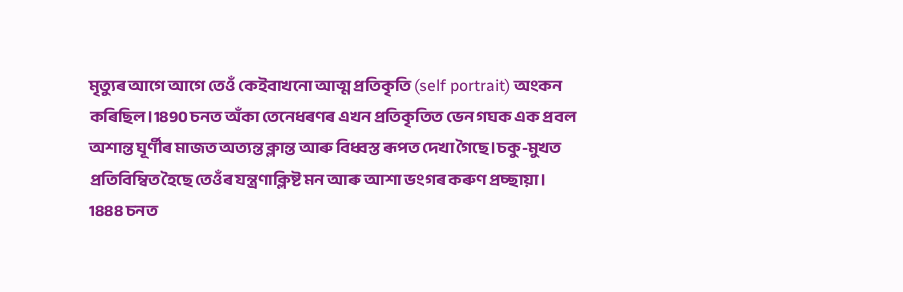মৃত্যুৰ আগে আগে তেওঁ কেইবাখনো আত্ম প্ৰতিকৃতি (self portrait) অংকন কৰিছিল।1890 চনত অঁকা তেনেধৰণৰ এখন প্ৰতিকৃতিত ভেন গঘক এক প্ৰবল অশান্ত ঘূৰ্ণীৰ মাজত অত্যন্ত ক্লান্ত আৰু বিধ্বস্ত ৰূপত দেখা গৈছে।চকু-মুখত প্ৰতিবিম্বিত হৈছে তেওঁৰ যন্ত্ৰণাক্লিষ্ট মন আৰু আশা ভংগৰ কৰুণ প্ৰচ্ছায়া।
1888 চনত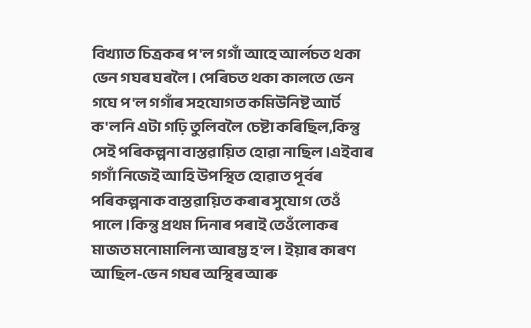বিখ্যাত চিত্ৰকৰ প'ল গগাঁ আহে আৰ্লচত থকা ভেন গঘৰ ঘৰলৈ। পেৰিচত থকা কালতে ভেন গঘে প'ল গগাঁৰ সহযোগত কমিউনিষ্ট আৰ্ট ক'লনি এটা গঢ়ি তুলিবলৈ চেষ্টা কৰিছিল,কিন্তু সেই পৰিকল্পনা বাস্তৱায়িত হোৱা নাছিল।এইবাৰ গগাঁ নিজেই আহি উপস্থিত হোৱাত পূৰ্বৰ পৰিকল্পনাক বাস্তৱায়িত কৰাৰ সুযোগ তেওঁ পালে।কিন্তু প্ৰথম দিনাৰ পৰাই তেওঁলোকৰ মাজত মনোমালিন্য আৰম্ভ হ'ল। ইয়াৰ কাৰণ আছিল-ভেন গঘৰ অস্থিৰ আৰু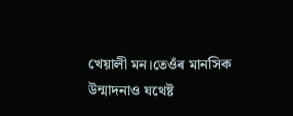খেয়ালী মন।তেওঁৰ মানসিক উন্মাদনাও যথেষ্ট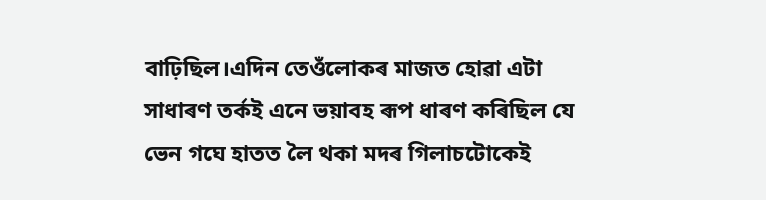বাঢ়িছিল।এদিন তেওঁলোকৰ মাজত হোৱা এটা সাধাৰণ তৰ্কই এনে ভয়াবহ ৰূপ ধাৰণ কৰিছিল যে ভেন গঘে হাতত লৈ থকা মদৰ গিলাচটোকেই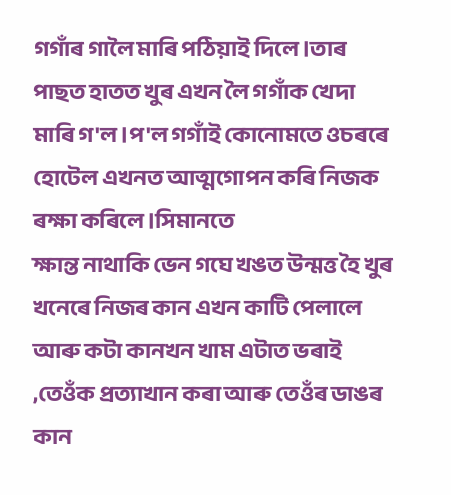গগাঁৰ গালৈ মাৰি পঠিয়াই দিলে।তাৰ পাছত হাতত খুৰ এখন লৈ গগাঁক খেদা মাৰি গ'ল।প'ল গগাঁই কোনোমতে ওচৰৰে হোটেল এখনত আত্মগোপন কৰি নিজক ৰক্ষা কৰিলে।সিমানতে
ক্ষান্ত নাথাকি ভেন গঘে খঙত উন্মত্ত হৈ খুৰ খনেৰে নিজৰ কান এখন কাটি পেলালে আৰু কটা কানখন খাম এটাত ভৰাই ,তেওঁক প্ৰত্যাখান কৰা আৰু তেওঁৰ ডাঙৰ কান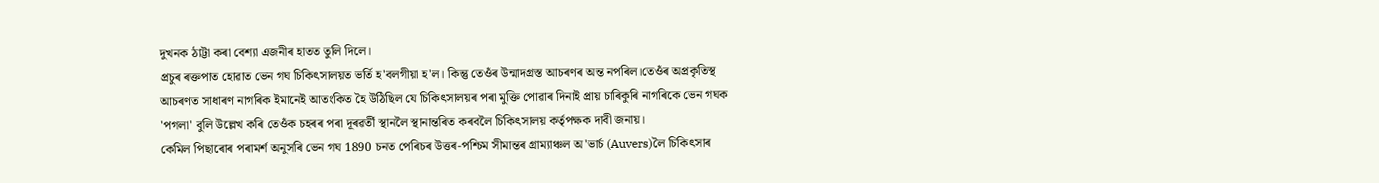দুখনক ঠাট্টা কৰা বেশ্যা এজনীৰ হাতত তুলি দিলে।
প্ৰচুৰ ৰক্তপাত হোৱাত ভেন গঘ চিকিৎসালয়ত ভৰ্তি হ'বলগীয়া হ'ল। কিন্তু তেওঁৰ উন্মাদগ্ৰস্ত আচৰণৰ অন্ত নপৰিল।তেওঁৰ অপ্ৰকৃতিস্থ আচৰণত সাধাৰণ নাগৰিক ইমানেই আতংকিত হৈ উঠিছিল যে চিকিৎসালয়ৰ পৰা মুক্তি পোৱাৰ দিনাই প্ৰায় চাৰিকুৰি নাগৰিকে ভেন গঘক 'পগলা' বুলি উল্লেখ কৰি তেওঁক চহৰৰ পৰা দূৰৱৰ্তী স্থানলৈ স্থানান্তৰিত কৰবলৈ চিকিৎসালয় কৰ্তৃপক্ষক দাবী জনায়।
কেমিল পিছাৰোৰ পৰামৰ্শ অনুসৰি ভেন গঘ 1890 চনত পেৰিচৰ উত্তৰ-পশ্চিম সীমান্তৰ গ্ৰাম্যাঞ্চল অ'ভাৰ্চ (Auvers)লৈ চিকিৎসাৰ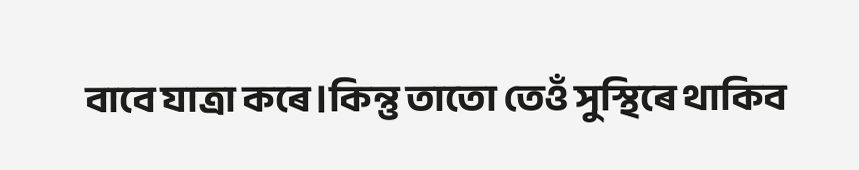বাবে যাত্ৰা কৰে।কিন্তু তাতো তেওঁ সুস্থিৰে থাকিব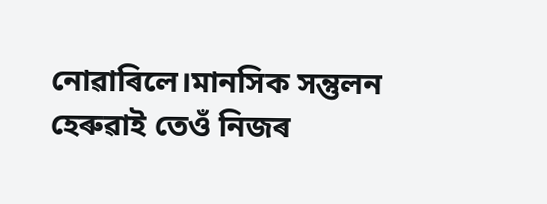নোৱাৰিলে।মানসিক সন্তুলন হেৰুৱাই তেওঁ নিজৰ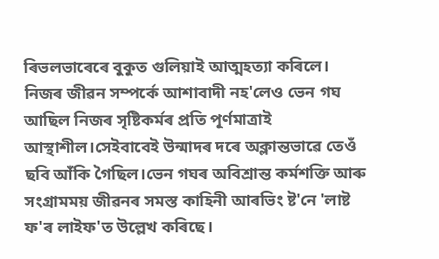ৰিভলভাৰেৰে বুকুত গুলিয়াই আত্মহত্যা কৰিলে।
নিজৰ জীৱন সম্পৰ্কে আশাবাদী নহ'লেও ভেন গঘ আছিল নিজৰ সৃষ্টিকৰ্মৰ প্ৰতি পূৰ্ণমাত্ৰাই আস্থাশীল।সেইবাবেই উন্মাদৰ দৰে অক্লান্তভাৱে তেওঁ ছবি আঁকি গৈছিল।ভেন গঘৰ অবিশ্ৰান্ত কৰ্মশক্তি আৰু সংগ্ৰামময় জীৱনৰ সমস্ত কাহিনী আৰভিং ষ্ট'নে 'লাষ্ট ফ'ৰ লাইফ'ত উল্লেখ কৰিছে।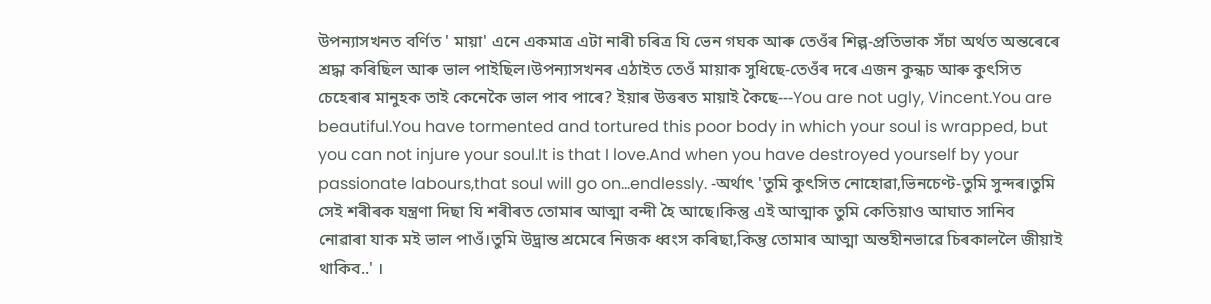উপন্যাসখনত বৰ্ণিত ' মায়া' এনে একমাত্ৰ এটা নাৰী চৰিত্ৰ যি ভেন গঘক আৰু তেওঁৰ শিল্প-প্ৰতিভাক সঁচা অৰ্থত অন্তৰেৰে শ্ৰদ্ধা কৰিছিল আৰু ভাল পাইছিল।উপন্যাসখনৰ এঠাইত তেওঁ মায়াক সুধিছে-তেওঁৰ দৰে এজন কুন্ধচ আৰু কুৎসিত চেহেৰাৰ মানুহক তাই কেনেকৈ ভাল পাব পাৰে? ইয়াৰ উত্তৰত মায়াই কৈছে---You are not ugly, Vincent.You are beautiful.You have tormented and tortured this poor body in which your soul is wrapped, but you can not injure your soul.It is that I love.And when you have destroyed yourself by your passionate labours,that soul will go on...endlessly. -অৰ্থাৎ 'তুমি কুৎসিত নোহোৱা,ভিনচেণ্ট-তুমি সুন্দৰ।তুমি সেই শৰীৰক যন্ত্ৰণা দিছা যি শৰীৰত তোমাৰ আত্মা বন্দী হৈ আছে।কিন্তু এই আত্মাক তুমি কেতিয়াও আঘাত সানিব নোৱাৰা যাক মই ভাল পাওঁ।তুমি উদ্ভ্ৰান্ত শ্ৰমেৰে নিজক ধ্বংস কৰিছা,কিন্তু তোমাৰ আত্মা অন্তহীনভাৱে চিৰকাললৈ জীয়াই থাকিব..' ।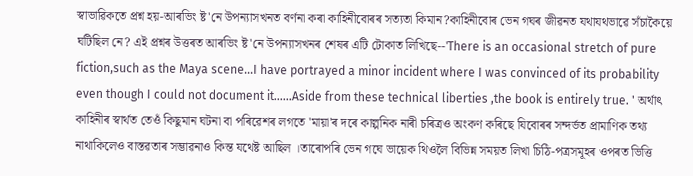স্বাভাৱিকতে প্ৰশ্ন হয়-আৰভিং ষ্ট'নে উপন্যাসখনত বৰ্ণনা কৰা কাহিনীবোৰৰ সত্যতা কিমান?কাহিনীবোৰ ভেন গঘৰ জীৱনত যথাযথভাৱে সঁচাকৈয়ে ঘটিছিল নে? এই প্ৰশ্নৰ উত্তৰত আৰভিং ষ্ট'নে উপন্যাসখনৰ শেষৰ এটি টোকাত লিখিছে--'There is an occasional stretch of pure fiction,such as the Maya scene...I have portrayed a minor incident where I was convinced of its probability even though I could not document it......Aside from these technical liberties ,the book is entirely true. ' অৰ্থাৎ কাহিনীৰ স্বাৰ্থত তেওঁ কিছুমান ঘটনা বা পৰিৱেশৰ লগতে 'মায়া'ৰ দৰে কাল্পনিক নাৰী চৰিত্ৰও অংকণ কৰিছে যিবোৰৰ সন্দৰ্ভত প্ৰামাণিক তথ্য নাথাকিলেও বাস্তৱতাৰ সম্ভাৱনাও কিন্ত যথেষ্ট আছিল ।তাৰোপৰি ভেন গঘে ভায়েক থিওলৈ বিভিন্ন সময়ত লিখা চিঠি-পত্ৰসমূহৰ ওপৰত ভিত্তি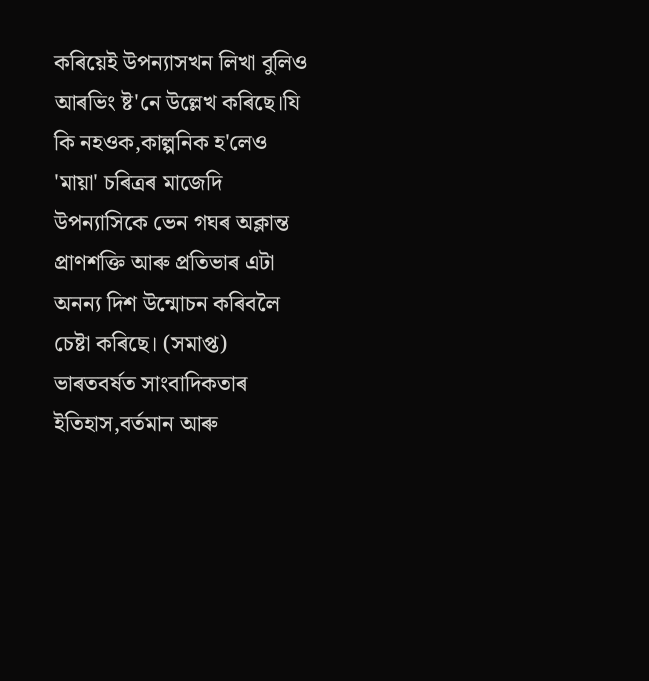কৰিয়েই উপন্যাসখন লিখা বুলিও আৰভিং ষ্ট'নে উল্লেখ কৰিছে।যি কি নহওক,কাল্পনিক হ'লেও 'মায়া' চৰিত্ৰৰ মাজেদি উপন্যাসিকে ভেন গঘৰ অক্লান্ত প্ৰাণশক্তি আৰু প্ৰতিভাৰ এটা অনন্য দিশ উন্মোচন কৰিবলৈ চেষ্টা কৰিছে। (সমাপ্ত)
ভাৰতবৰ্ষত সাংবাদিকতাৰ ইতিহাস,বৰ্তমান আৰু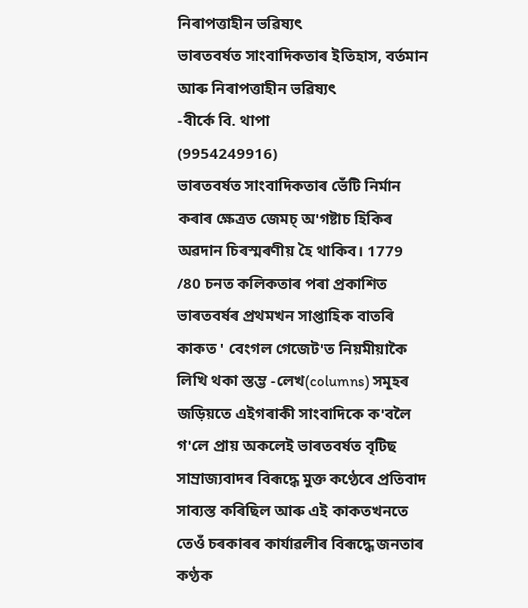নিৰাপত্তাহীন ভৱিষ্যৎ
ভাৰতবৰ্ষত সাংবাদিকতাৰ ইতিহাস, বৰ্তমান আৰু নিৰাপত্তাহীন ভৱিষ্যৎ
-বীৰ্কে বি. থাপা
(9954249916)
ভাৰতবৰ্ষত সাংবাদিকতাৰ ভেঁটি নিৰ্মান কৰাৰ ক্ষেত্ৰত জেমচ্ অ'গষ্টাচ হিকিৰ অৱদান চিৰস্মৰণীয় হৈ থাকিব। 1779 /80 চনত কলিকতাৰ পৰা প্ৰকাশিত ভাৰতবৰ্ষৰ প্ৰথমখন সাপ্তাহিক বাতৰি কাকত ' বেংগল গেজেট'ত নিয়মীয়াকৈ লিখি থকা স্তম্ভ -লেখ(columns) সমূহৰ জড়িয়তে এইগৰাকী সাংবাদিকে ক'বলৈ গ'লে প্ৰায় অকলেই ভাৰতবৰ্ষত বৃটিছ সাম্ৰাজ্যবাদৰ বিৰূদ্ধে মুক্ত কণ্ঠেৰে প্ৰতিবাদ সাব্যস্ত কৰিছিল আৰু এই কাকতখনতে তেওঁ চৰকাৰৰ কাৰ্যাৱলীৰ বিৰূদ্ধে জনতাৰ কণ্ঠক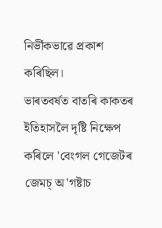নিৰ্ভীকভাৱে প্ৰকাশ কৰিছিল।
ভাৰতবৰ্ষত বাতৰি কাকতৰ ইতিহাসলৈ দৃষ্টি নিক্ষেপ কৰিলে 'বেংগল গেজেটৰ জেমচ্ অ'গষ্টাচ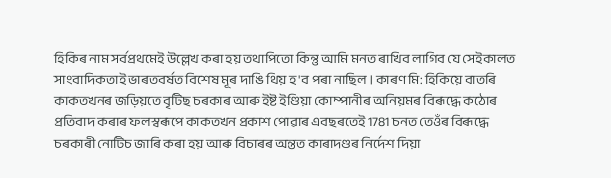হিকিৰ নাম সৰ্বপ্ৰথমেই উল্লেখ কৰা হয় তথাপিতো কিন্তু আমি মনত ৰাখিব লাগিব যে সেইকালত সাংবাদিকতাই ভাৰতবৰ্ষত বিশেষ মূৰ দাঙি থিয় হ'ব পৰা নাছিল। কাৰণ মি: হিকিয়ে বাতৰি কাকতখনৰ জড়িয়তে বৃটিছ চৰকাৰ আৰু ইষ্ট ইণ্ডিয়া কোম্পানীৰ অনিয়মৰ বিৰূদ্ধে কঠোৰ প্ৰতিবাদ কৰাৰ ফলস্বৰূপে কাকতখন প্ৰকাশ পোৱাৰ এবছৰতেই 1781 চনত তেওঁৰ বিৰূদ্ধে চৰকাৰী নোটিচ জাৰি কৰা হয় আৰু বিচাৰৰ অন্তত কাৰাদণ্ডৰ নিৰ্দেশ দিয়া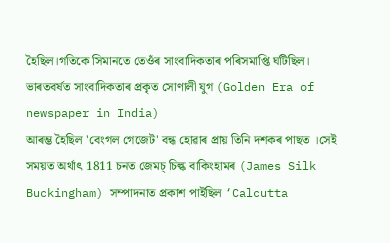হৈছিল।গতিকে সিমানতে তেওঁৰ সাংবাদিকতাৰ পৰিসমাপ্তি ঘটিছিল।
ভাৰতবৰ্ষত সাংবাদিকতাৰ প্ৰকৃত সোণালী যুগ (Golden Era of newspaper in India)
আৰম্ভ হৈছিল 'বেংগল গেজেট' বন্ধ হোৱাৰ প্ৰায় তিনি দশকৰ পাছত ।সেই সময়ত অৰ্থাৎ 1811 চনত জেমচ্ চিল্ক বাকিংহামৰ (James Silk Buckingham) সম্পাদনাত প্ৰকাশ পাইছিল ‘Calcutta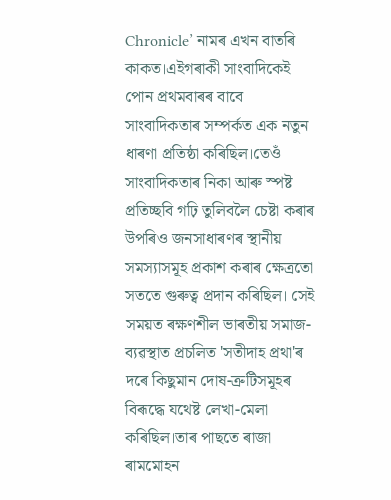Chronicle’ নামৰ এখন বাতৰি কাকত।এইগৰাকী সাংবাদিকেই পোন প্ৰথমবাৰৰ বাবে সাংবাদিকতাৰ সম্পৰ্কত এক নতুন ধাৰণা প্ৰতিষ্ঠা কৰিছিল।তেওঁ সাংবাদিকতাৰ নিকা আৰু স্পষ্ট প্ৰতিচ্ছবি গঢ়ি তুলিবলৈ চেষ্টা কৰাৰ উপৰিও জনসাধাৰণৰ স্থানীয় সমস্যাসমূহ প্ৰকাশ কৰাৰ ক্ষেত্ৰতো সততে গুৰুত্ব প্ৰদান কৰিছিল। সেই সময়ত ৰক্ষণশীল ভাৰতীয় সমাজ-ব্যৱস্থাত প্ৰচলিত 'সতীদাহ প্ৰথা'ৰ দৰে কিছুমান দোষ-ত্ৰুটিসমূহৰ বিৰূদ্ধে যথেষ্ট লেখা-মেলা কৰিছিল।তাৰ পাছতে ৰাজা ৰামমোহন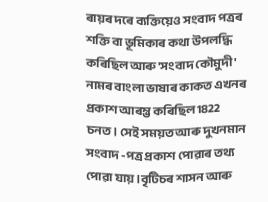ৰায়ৰ দৰে ব্যক্তিয়েও সংবাদ পত্ৰৰ শক্তি বা ভূমিকাৰ কথা উপলদ্ধি কৰিছিল আৰু 'সংবাদ কৌমুদী' নামৰ বাংলা ভাষাৰ কাকত এখনৰ প্ৰকাশ আৰম্ভ কৰিছিল 1822 চনত। সেই সময়ত আৰু দুখনমান সংবাদ -পত্ৰ প্ৰকাশ পোৱাৰ তথ্য পোৱা যায় ।বৃটিচৰ শাসন আৰু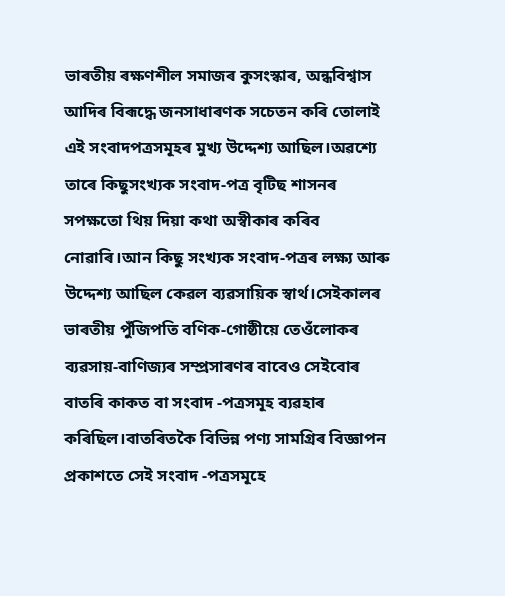ভাৰতীয় ৰক্ষণশীল সমাজৰ কুসংস্কাৰ, অন্ধবিশ্বাস আদিৰ বিৰূদ্ধে জনসাধাৰণক সচেতন কৰি তোলাই এই সংবাদপত্ৰসমূহৰ মুখ্য উদ্দেশ্য আছিল।অৱশ্যে তাৰে কিছুসংখ্যক সংবাদ-পত্ৰ বৃটিছ শাসনৰ সপক্ষতো থিয় দিয়া কথা অস্বীকাৰ কৰিব নোৱাৰি।আন কিছু সংখ্যক সংবাদ-পত্ৰৰ লক্ষ্য আৰু উদ্দেশ্য আছিল কেৱল ব্যৱসায়িক স্বাৰ্থ।সেইকালৰ ভাৰতীয় পুঁজিপতি বণিক-গোষ্ঠীয়ে তেওঁলোকৰ ব্যৱসায়-বাণিজ্যৰ সম্প্ৰসাৰণৰ বাবেও সেইবোৰ বাতৰি কাকত বা সংবাদ -পত্ৰসমূহ ব্যৱহাৰ কৰিছিল।বাতৰিতকৈ বিভিন্ন পণ্য সামগ্ৰিৰ বিজ্ঞাপন প্ৰকাশতে সেই সংবাদ -পত্ৰসমূহে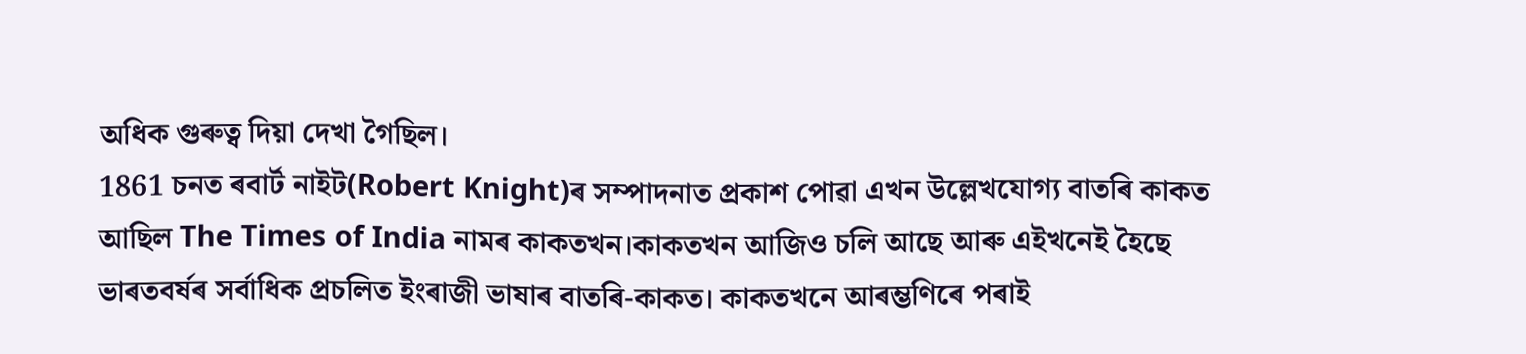অধিক গুৰুত্ব দিয়া দেখা গৈছিল।
1861 চনত ৰবাৰ্ট নাইট(Robert Knight)ৰ সম্পাদনাত প্ৰকাশ পোৱা এখন উল্লেখযোগ্য বাতৰি কাকত আছিল The Times of India নামৰ কাকতখন।কাকতখন আজিও চলি আছে আৰু এইখনেই হৈছে ভাৰতবৰ্ষৰ সৰ্বাধিক প্ৰচলিত ইংৰাজী ভাষাৰ বাতৰি-কাকত। কাকতখনে আৰম্ভণিৰে পৰাই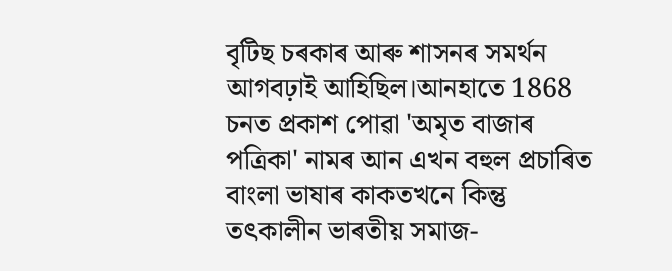বৃটিছ চৰকাৰ আৰু শাসনৰ সমৰ্থন আগবঢ়াই আহিছিল।আনহাতে 1868 চনত প্ৰকাশ পোৱা 'অমৃত বাজাৰ পত্ৰিকা' নামৰ আন এখন বহুল প্ৰচাৰিত বাংলা ভাষাৰ কাকতখনে কিন্তু তৎকালীন ভাৰতীয় সমাজ-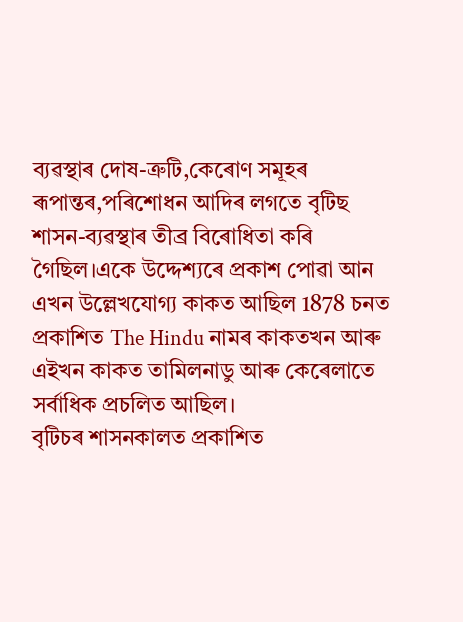ব্যৱস্থাৰ দোষ-ত্ৰুটি,কেৰোণ সমূহৰ ৰূপান্তৰ,পৰিশোধন আদিৰ লগতে বৃটিছ শাসন-ব্যৱস্থাৰ তীব্ৰ বিৰোধিতা কৰি গৈছিল।একে উদ্দেশ্যৰে প্ৰকাশ পোৱা আন এখন উল্লেখযোগ্য কাকত আছিল 1878 চনত প্ৰকাশিত The Hindu নামৰ কাকতখন আৰু এইখন কাকত তামিলনাডু আৰু কেৰেলাতে সৰ্বাধিক প্ৰচলিত আছিল।
বৃটিচৰ শাসনকালত প্ৰকাশিত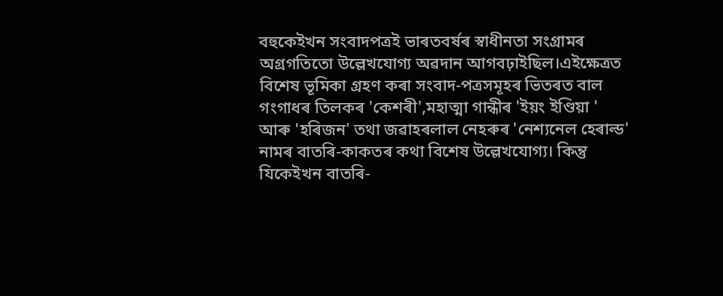বহুকেইখন সংবাদপত্ৰই ভাৰতবৰ্ষৰ স্বাধীনতা সংগ্ৰামৰ অগ্ৰগতিতো উল্লেখযোগ্য অৱদান আগবঢ়াইছিল।এইক্ষেত্ৰত বিশেষ ভূমিকা গ্ৰহণ কৰা সংবাদ-পত্ৰসমূহৰ ভিতৰত বাল গংগাধৰ তিলকৰ 'কেশৰী',মহাত্মা গান্ধীৰ 'ইয়ং ইণ্ডিয়া ' আৰু 'হৰিজন' তথা জৱাহৰলাল নেহৰুৰ 'নেশ্যনেল হেৰাল্ড' নামৰ বাতৰি-কাকতৰ কথা বিশেষ উল্লেখযোগ্য। কিন্তু যিকেইখন বাতৰি-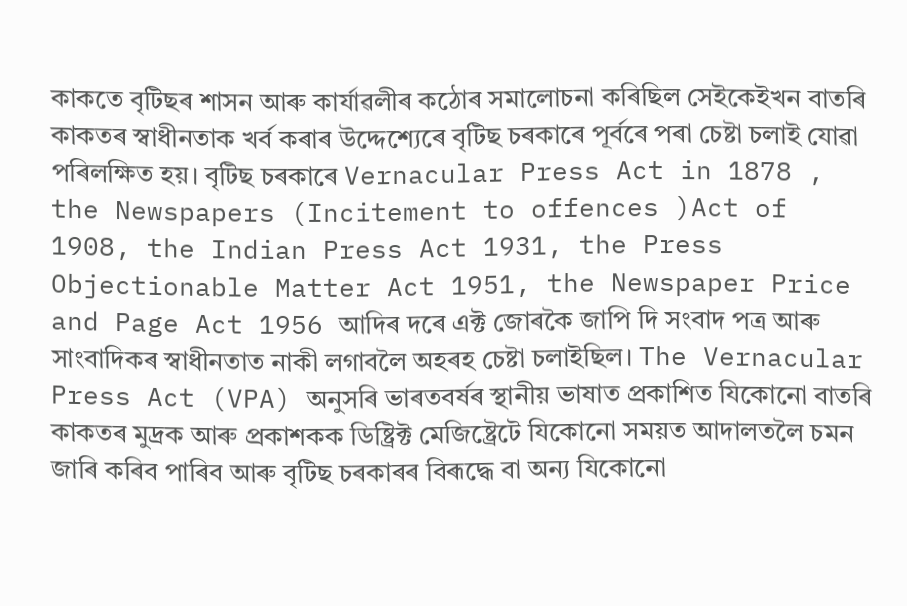কাকতে বৃটিছৰ শাসন আৰু কাৰ্যাৱলীৰ কঠোৰ সমালোচনা কৰিছিল সেইকেইখন বাতৰি কাকতৰ স্বাধীনতাক খৰ্ব কৰাৰ উদ্দেশ্যেৰে বৃটিছ চৰকাৰে পূৰ্বৰে পৰা চেষ্টা চলাই যোৱা পৰিলক্ষিত হয়। বৃটিছ চৰকাৰে Vernacular Press Act in 1878 , the Newspapers (Incitement to offences )Act of 1908, the Indian Press Act 1931, the Press Objectionable Matter Act 1951, the Newspaper Price and Page Act 1956 আদিৰ দৰে এক্ট জোৰকৈ জাপি দি সংবাদ পত্ৰ আৰু সাংবাদিকৰ স্বাধীনতাত নাকী লগাবলৈ অহৰহ চেষ্টা চলাইছিল। The Vernacular Press Act (VPA) অনুসৰি ভাৰতবৰ্ষৰ স্থানীয় ভাষাত প্ৰকাশিত যিকোনো বাতৰি কাকতৰ মুদ্ৰক আৰু প্ৰকাশকক ডিষ্ট্ৰিক্ট মেজিষ্ট্ৰেটে যিকোনো সময়ত আদালতলৈ চমন জাৰি কৰিব পাৰিব আৰু বৃটিছ চৰকাৰৰ বিৰূদ্ধে বা অন্য যিকোনো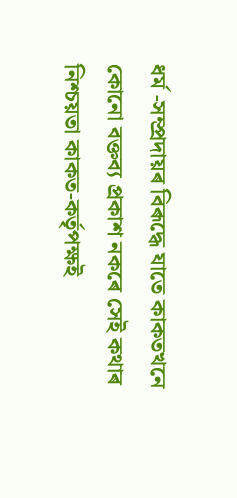ধৰ্ম -সম্প্ৰদায়ৰ বিৰূদ্ধে যাতে কাকতখনে কোনো বক্তব্য প্ৰকাশ নকৰে সেই কথাৰ নিশ্চয়তা কাকত-কৰ্তৃপক্ষই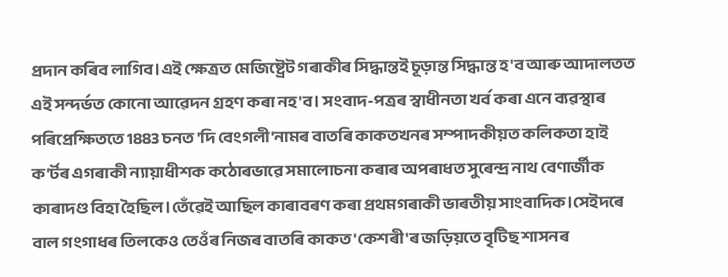প্ৰদান কৰিব লাগিব।এই ক্ষেত্ৰত মেজিষ্ট্ৰেট গৰাকীৰ সিদ্ধান্তই চূড়ান্ত সিদ্ধান্ত হ'ব আৰু আদালতত এই সন্দৰ্ভত কোনো আৱেদন গ্ৰহণ কৰা নহ'ব। সংবাদ-পত্ৰৰ স্বাধীনতা খৰ্ব কৰা এনে ব্যৱস্থাৰ পৰিপ্ৰেক্ষিততে 1883 চনত 'দি বেংগলী'নামৰ বাতৰি কাকতখনৰ সম্পাদকীয়ত কলিকতা হাই ক'ৰ্টৰ এগৰাকী ন্যায়াধীশক কঠোৰভাৱে সমালোচনা কৰাৰ অপৰাধত সুৰেন্দ্ৰ নাথ বেণাৰ্জীক কাৰাদণ্ড বিহা হৈছিল।তেঁৱেই আছিল কাৰাবৰণ কৰা প্ৰথমগৰাকী ভাৰতীয় সাংবাদিক।সেইদৰে বাল গংগাধৰ তিলকেও তেওঁৰ নিজৰ বাতৰি কাকত 'কেশৰী'ৰ জড়িয়তে বৃটিছ শাসনৰ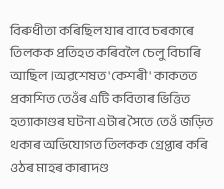বিৰুধীতা কৰিছিল যাৰ বাবে চৰকাৰে তিলকক প্ৰতিহত কৰিবলৈ চেলু বিচাৰি আছিল।অৱশেষত 'কেশৰী' কাকতত প্ৰকাশিত তেওঁৰ এটি কবিতাৰ ভিত্তিত হত্যাকাণ্ডৰ ঘটনা এটাৰ সৈতে তেওঁ জড়িত থকাৰ অভিযোগত তিলকক গ্ৰেপ্তাৰ কৰি ওঠৰ মাহৰ কাৰাদণ্ড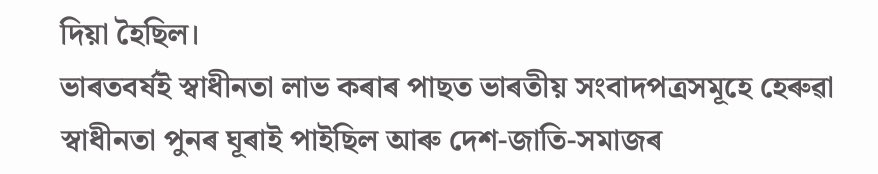দিয়া হৈছিল।
ভাৰতবৰ্ষই স্বাধীনতা লাভ কৰাৰ পাছত ভাৰতীয় সংবাদপত্ৰসমূহে হেৰুৱা স্বাধীনতা পুনৰ ঘূৰাই পাইছিল আৰু দেশ-জাতি-সমাজৰ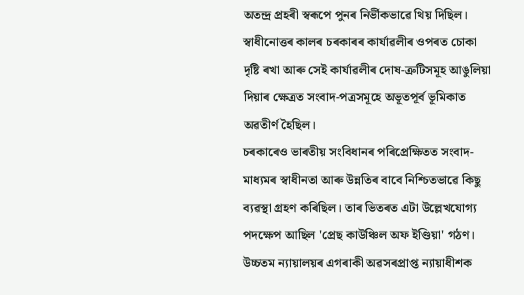অতন্দ্ৰ প্ৰহৰী স্বৰূপে পুনৰ নিৰ্ভীকভাৱে থিয় দিছিল। স্বাধীনোত্তৰ কালৰ চৰকাৰৰ কাৰ্যাৱলীৰ ওপৰত চোকা দৃষ্টি ৰখা আৰু সেই কাৰ্যাৱলীৰ দোষ-ত্ৰুটিসমূহ আঙুলিয়া দিয়াৰ ক্ষেত্ৰত সংবাদ-পত্ৰসমূহে অভূতপূৰ্ব ভূমিকাত অৱতীৰ্ণ হৈছিল।
চৰকাৰেও ভাৰতীয় সংবিধানৰ পৰিপ্ৰেক্ষিতত সংবাদ-মাধ্যমৰ স্বাধীনতা আৰু উন্নতিৰ বাবে নিশ্চিতভাৱে কিছু ব্যৱস্থা গ্ৰহণ কৰিছিল। তাৰ ভিতৰত এটা উল্লেখযোগ্য পদক্ষেপ আছিল 'প্ৰেছ কাউঞ্চিল অফ ইণ্ডিয়া' গঠণ। উচ্চতম ন্যায়ালয়ৰ এগৰাকী অৱসৰপ্ৰাপ্ত ন্যায়াধীশক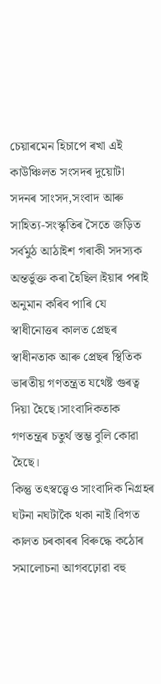চেয়াৰমেন হিচাপে ৰখা এই কাউঞ্চিলত সংসদৰ দুয়োটা সদনৰ সাংসদ,সংবাদ আৰু সাহিত্য-সংস্কৃতিৰ সৈতে জড়িত সৰ্বমুঠ আঠাইশ গৰাকী সদস্যক অন্তৰ্ভুক্ত কৰা হৈছিল।ইয়াৰ পৰাই অনুমান কৰিব পাৰি যে স্বাধীনোত্তৰ কালত প্ৰেছৰ স্বাধীনতাক আৰু প্ৰেছৰ স্থিতিক ভাৰতীয় গণতন্ত্ৰত যথেষ্ট গুৰত্ব দিয়া হৈছে।সাংবাদিকতাক গণতন্ত্ৰৰ চতুৰ্থ স্তম্ভ বুলি কোৱা হৈছে।
কিন্তু তৎস্বত্ত্বেও সাংবাদিক নিগ্ৰহৰ ঘটনা নঘটাকৈ থকা নাই।বিগত কালত চৰকাৰৰ বিৰুদ্ধে কঠোৰ সমালোচনা আগবঢ়োৱা বহু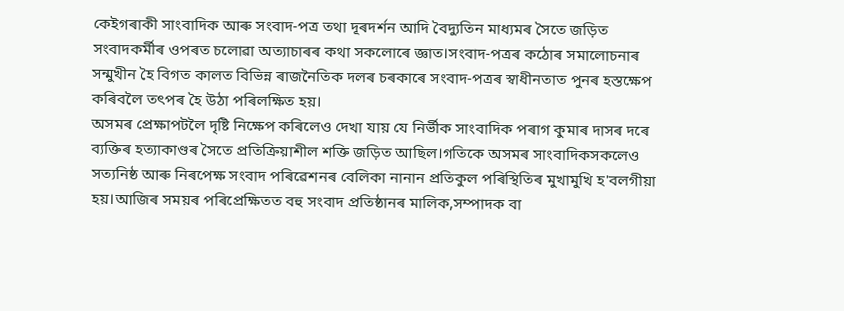কেইগৰাকী সাংবাদিক আৰু সংবাদ-পত্ৰ তথা দূৰদৰ্শন আদি বৈদ্যুতিন মাধ্যমৰ সৈতে জড়িত সংবাদকৰ্মীৰ ওপৰত চলোৱা অত্যাচাৰৰ কথা সকলোৰে জ্ঞাত।সংবাদ-পত্ৰৰ কঠোৰ সমালোচনাৰ সন্মুখীন হৈ বিগত কালত বিভিন্ন ৰাজনৈতিক দলৰ চৰকাৰে সংবাদ-পত্ৰৰ স্বাধীনতাত পুনৰ হস্তক্ষেপ কৰিবলৈ তৎপৰ হৈ উঠা পৰিলক্ষিত হয়।
অসমৰ প্ৰেক্ষাপটলৈ দৃষ্টি নিক্ষেপ কৰিলেও দেখা যায় যে নিৰ্ভীক সাংবাদিক পৰাগ কুমাৰ দাসৰ দৰে ব্যক্তিৰ হত্যাকাণ্ডৰ সৈতে প্ৰতিক্ৰিয়াশীল শক্তি জড়িত আছিল।গতিকে অসমৰ সাংবাদিকসকলেও সত্যনিষ্ঠ আৰু নিৰপেক্ষ সংবাদ পৰিৱেশনৰ বেলিকা নানান প্ৰতিকুল পৰিস্থিতিৰ মুখামুখি হ'বলগীয়া হয়।আজিৰ সময়ৰ পৰিপ্ৰেক্ষিতত বহু সংবাদ প্ৰতিষ্ঠানৰ মালিক,সম্পাদক বা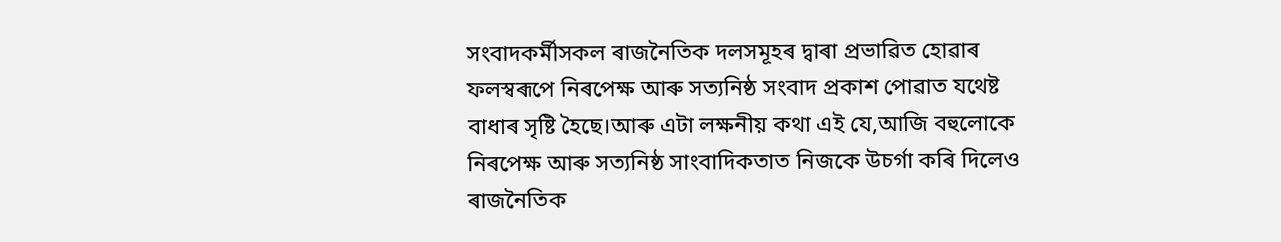সংবাদকৰ্মীসকল ৰাজনৈতিক দলসমূহৰ দ্বাৰা প্ৰভাৱিত হোৱাৰ ফলস্বৰূপে নিৰপেক্ষ আৰু সত্যনিষ্ঠ সংবাদ প্ৰকাশ পোৱাত যথেষ্ট বাধাৰ সৃষ্টি হৈছে।আৰু এটা লক্ষনীয় কথা এই যে,আজি বহুলোকে নিৰপেক্ষ আৰু সত্যনিষ্ঠ সাংবাদিকতাত নিজকে উচৰ্গা কৰি দিলেও ৰাজনৈতিক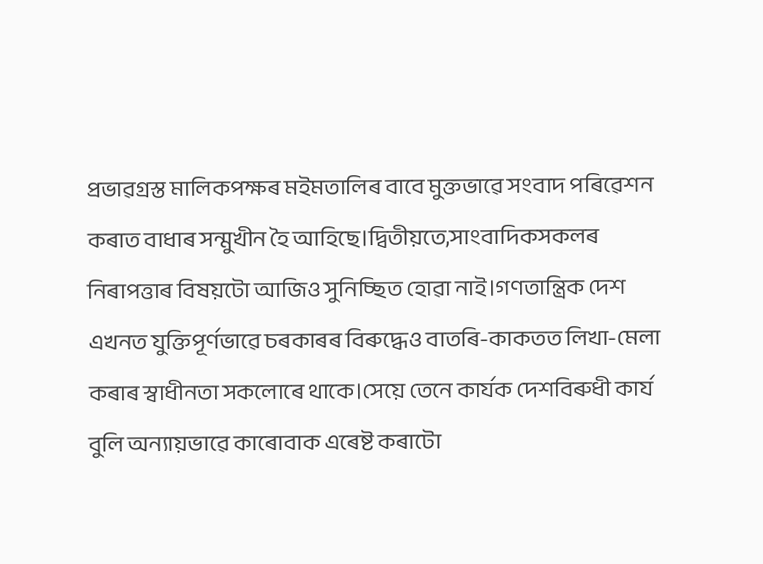প্ৰভাৱগ্ৰস্ত মালিকপক্ষৰ মইমতালিৰ বাবে মুক্তভাৱে সংবাদ পৰিৱেশন কৰাত বাধাৰ সন্মুখীন হৈ আহিছে।দ্বিতীয়তে,সাংবাদিকসকলৰ নিৰাপত্তাৰ বিষয়টো আজিও সুনিচ্ছিত হোৱা নাই।গণতান্ত্ৰিক দেশ এখনত যুক্তিপূৰ্ণভাৱে চৰকাৰৰ বিৰুদ্ধেও বাতৰি-কাকতত লিখা-মেলা কৰাৰ স্বাধীনতা সকলোৰে থাকে।সেয়ে তেনে কাৰ্যক দেশবিৰুধী কাৰ্য বুলি অন্যায়ভাৱে কাৰোবাক এৰেষ্ট কৰাটো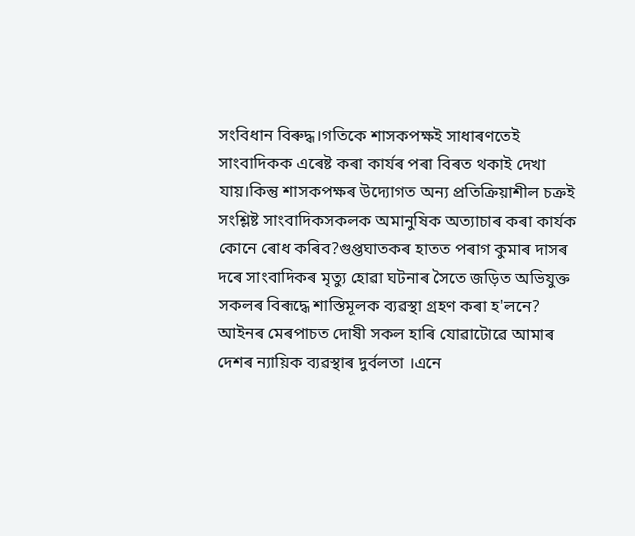সংবিধান বিৰুদ্ধ।গতিকে শাসকপক্ষই সাধাৰণতেই সাংবাদিকক এৰেষ্ট কৰা কাৰ্যৰ পৰা বিৰত থকাই দেখা যায়।কিন্তু শাসকপক্ষৰ উদ্যোগত অন্য প্ৰতিক্ৰিয়াশীল চক্ৰই সংশ্লিষ্ট সাংবাদিকসকলক অমানুষিক অত্যাচাৰ কৰা কাৰ্যক কোনে ৰোধ কৰিব?গুপ্তঘাতকৰ হাতত পৰাগ কুমাৰ দাসৰ দৰে সাংবাদিকৰ মৃত্যু হোৱা ঘটনাৰ সৈতে জড়িত অভিযুক্ত সকলৰ বিৰূদ্ধে শাস্তিমূলক ব্যৱস্থা গ্ৰহণ কৰা হ'লনে? আইনৰ মেৰপাচত দোষী সকল হাৰি যোৱাটোৱে আমাৰ দেশৰ ন্যায়িক ব্যৱস্থাৰ দুৰ্বলতা ।এনে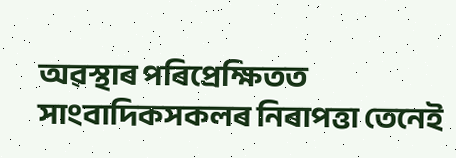অৱস্থাৰ পৰিপ্ৰেক্ষিতত সাংবাদিকসকলৰ নিৰাপত্তা তেনেই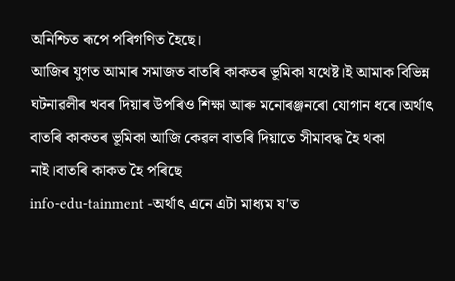অনিশ্চিত ৰূপে পৰিগণিত হৈছে।
আজিৰ যুগত আমাৰ সমাজত বাতৰি কাকতৰ ভূমিকা যথেষ্ট।ই আমাক বিভিন্ন ঘটনাৱলীৰ খবৰ দিয়াৰ উপৰিও শিক্ষা আৰু মনোৰঞ্জনৰো যোগান ধৰে।অৰ্থাৎ বাতৰি কাকতৰ ভূমিকা আজি কেৱল বাতৰি দিয়াতে সীমাবদ্ধ হৈ থকা নাই।বাতৰি কাকত হৈ পৰিছে
info-edu-tainment -অৰ্থাৎ এনে এটা মাধ্যম য'ত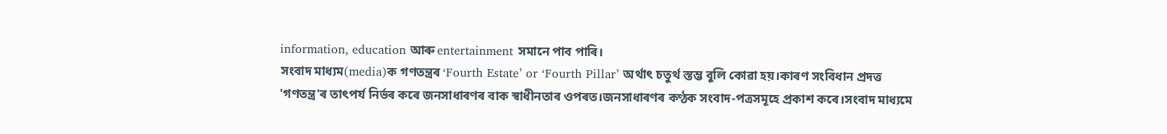information, education আৰু entertainment সমানে পাব পাৰি।
সংবাদ মাধ্যম(media)ক গণতন্ত্ৰৰ ‘Fourth Estate’ or ‘Fourth Pillar’ অৰ্থাৎ চতুৰ্থ স্তম্ভ বুলি কোৱা হয়।কাৰণ সংবিধান প্ৰদত্ত 'গণতন্ত্ৰ'ৰ তাৎপৰ্য নিৰ্ভৰ কৰে জনসাধাৰণৰ বাক স্বাধীনতাৰ ওপৰত।জনসাধাৰণৰ কণ্ঠক সংবাদ-পত্ৰসমূহে প্ৰকাশ কৰে।সংবাদ মাধ্যমে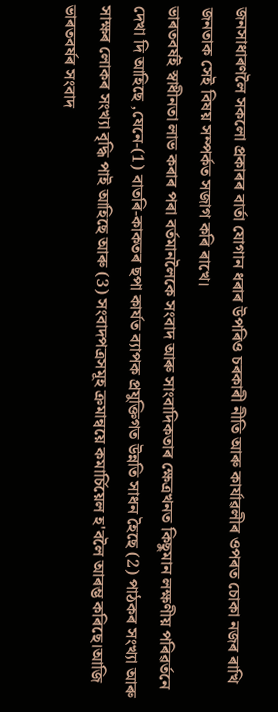জনসাধাৰণলৈ সকলো প্ৰকাৰৰ বাৰ্তা যোগান ধৰাৰ উপৰিও চৰকাৰী নীতি আৰু কাৰ্যাৱলীৰ ওপৰত চোকা নজৰ ৰাখি জনতাক সেই বিষয় সম্পৰ্কত সজাগ কৰি ৰাখে।
ভাৰতবৰ্ষই স্বাধীনতা লাভ কৰাৰ পৰা বৰ্তমানলৈকে সংবাদ আৰু সাংবাদিকতাৰ ক্ষেত্ৰখনত কিছুমান লক্ষণীয় পৰিৱৰ্তনে দেখা দি আহিছে ,যেনে-(1) বাতৰি-কাকতৰ ছপা কাৰ্যত ব্যাপক প্ৰযুক্তিগত উন্নতি সাধন হৈছে (2) পাঠকৰ সংখ্যা আৰু সাক্ষৰ লোকৰ সংখ্যা বৃদ্ধি পাই আহিছে আৰু (3) সংবাদপত্ৰসমূহ ক্ৰমান্বয়ে কমাৰ্চিয়েল হ'বলৈ আৰম্ভ কৰিছে।আজি ভাৰতবৰ্ষৰ সংবাদ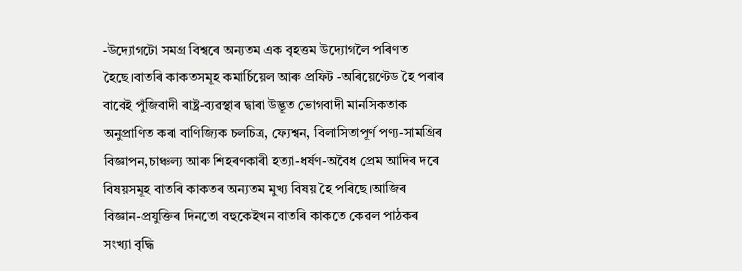-উদ্যোগটো সমগ্ৰ বিশ্বৰে অন্যতম এক বৃহত্তম উদ্যোগলৈ পৰিণত হৈছে।বাতৰি কাকতসমূহ কমাৰ্চিয়েল আৰু প্ৰফিট -অৰিয়েণ্টেড হৈ পৰাৰ বাবেই পুঁজিবাদী ৰাষ্ট্ৰ-ব্যৱস্থাৰ দ্বাৰা উদ্ভূত ভোগবাদী মানসিকতাক অনুপ্ৰাণিত কৰা বাণিজ্যিক চলচিত্ৰ, ফ্যেশ্বন, বিলাসিতাপূৰ্ণ পণ্য-সামগ্ৰিৰ বিজ্ঞাপন,চাঞ্চল্য আৰু শিহৰণকাৰী হত্যা-ধৰ্ষণ-অবৈধ প্ৰেম আদিৰ দৰে বিষয়সমূহ বাতৰি কাকতৰ অন্যতম মুখ্য বিষয় হৈ পৰিছে।আজিৰ বিজ্ঞান-প্ৰযুক্তিৰ দিনতো বহুকেইখন বাতৰি কাকতে কেৱল পাঠকৰ সংখ্যা বৃদ্ধি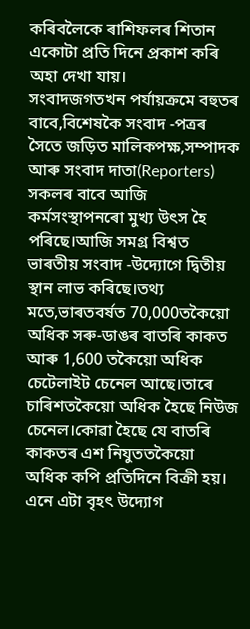কৰিবলৈকে ৰাশিফলৰ শিতান একোটা প্ৰতি দিনে প্ৰকাশ কৰি অহা দেখা যায়।
সংবাদজগতখন পৰ্যায়ক্ৰমে বহুতৰ বাবে,বিশেষকৈ সংবাদ -পত্ৰৰ সৈতে জড়িত মালিকপক্ষ,সম্পাদক আৰু সংবাদ দাতা(Reporters) সকলৰ বাবে আজি কৰ্মসংস্থাপনৰো মুখ্য উৎস হৈ পৰিছে।আজি সমগ্ৰ বিশ্বত ভাৰতীয় সংবাদ -উদ্যোগে দ্বিতীয় স্থান লাভ কৰিছে।তথ্য মতে,ভাৰতবৰ্ষত 70,000তকৈয়ো অধিক সৰু-ডাঙৰ বাতৰি কাকত আৰু 1,600 তকৈয়ো অধিক চেটেলাইট চেনেল আছে।তাৰে চাৰিশতকৈয়ো অধিক হৈছে নিউজ চেনেল।কোৱা হৈছে যে বাতৰি কাকতৰ এশ নিযুততকৈয়ো অধিক কপি প্ৰতিদিনে বিক্ৰী হয়। এনে এটা বৃহৎ উদ্যোগ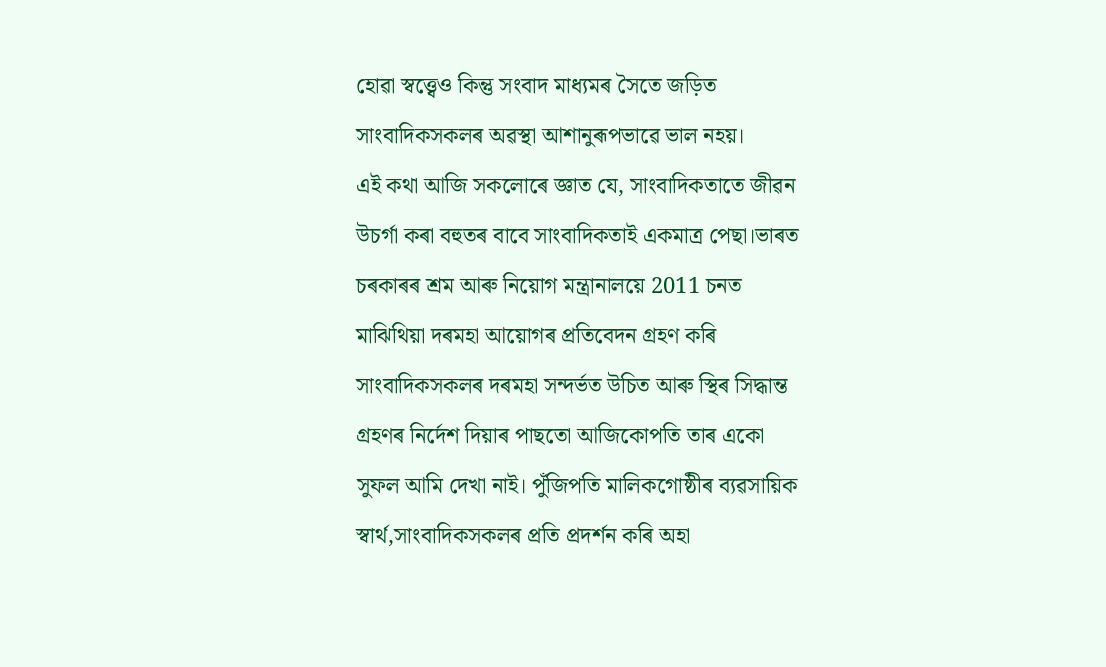হোৱা স্বত্ত্বেও কিন্তু সংবাদ মাধ্যমৰ সৈতে জড়িত সাংবাদিকসকলৰ অৱস্থা আশানুৰূপভাৱে ভাল নহয়।
এই কথা আজি সকলোৰে জ্ঞাত যে, সাংবাদিকতাতে জীৱন উচৰ্গা কৰা বহুতৰ বাবে সাংবাদিকতাই একমাত্ৰ পেছা।ভাৰত চৰকাৰৰ শ্ৰম আৰু নিয়োগ মন্ত্ৰানালয়ে 2011 চনত মাঝিথিয়া দৰমহা আয়োগৰ প্ৰতিবেদন গ্ৰহণ কৰি সাংবাদিকসকলৰ দৰমহা সন্দৰ্ভত উচিত আৰু স্থিৰ সিদ্ধান্ত গ্ৰহণৰ নিৰ্দেশ দিয়াৰ পাছতো আজিকোপতি তাৰ একো সুফল আমি দেখা নাই। পুঁজিপতি মালিকগোষ্ঠীৰ ব্যৱসায়িক স্বাৰ্থ,সাংবাদিকসকলৰ প্ৰতি প্ৰদৰ্শন কৰি অহা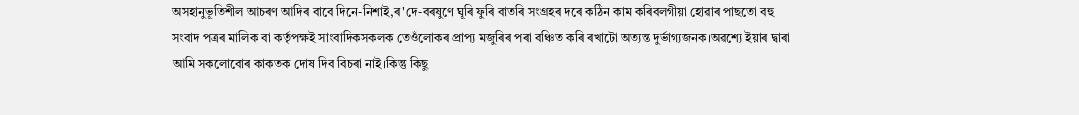অসহানুভূতিশীল আচৰণ আদিৰ বাবে দিনে-নিশাই,ৰ'দে-বৰষুণে ঘূৰি ফুৰি বাতৰি সংগ্ৰহৰ দৰে কঠিন কাম কৰিবলগীয়া হোৱাৰ পাছতো বহু সংবাদ পত্ৰৰ মালিক বা কৰ্তৃপক্ষই সাংবাদিকসকলক তেওঁলোকৰ প্ৰাপ্য মজুৰিৰ পৰা বঞ্চিত কৰি ৰখাটো অত্যন্ত দুৰ্ভাগ্যজনক।অৱশ্যে ইয়াৰ দ্বাৰা আমি সকলোবোৰ কাকতক দোষ দিব বিচৰা নাই।কিন্তু কিছু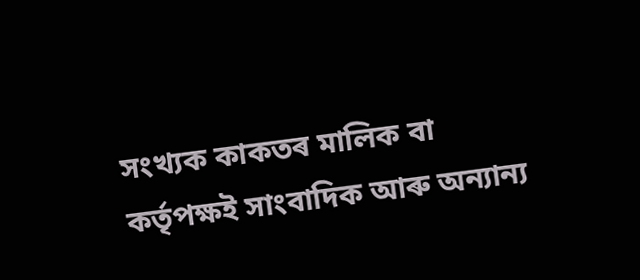সংখ্যক কাকতৰ মালিক বা কৰ্তৃপক্ষই সাংবাদিক আৰু অন্যান্য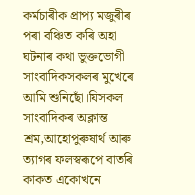কৰ্মচাৰীক প্ৰাপ্য মজুৰীৰ পৰা বঞ্চিত কৰি অহা ঘটনাৰ কথা ভুক্তভোগী সাংবাদিকসকলৰ মুখেৰে আমি শুনিছোঁ।যিসকল সাংবাদিকৰ অক্লান্ত শ্ৰম,আহোপুৰুষাৰ্থ আৰু ত্যাগৰ ফলস্বৰূপে বাতৰি কাকত একোখনে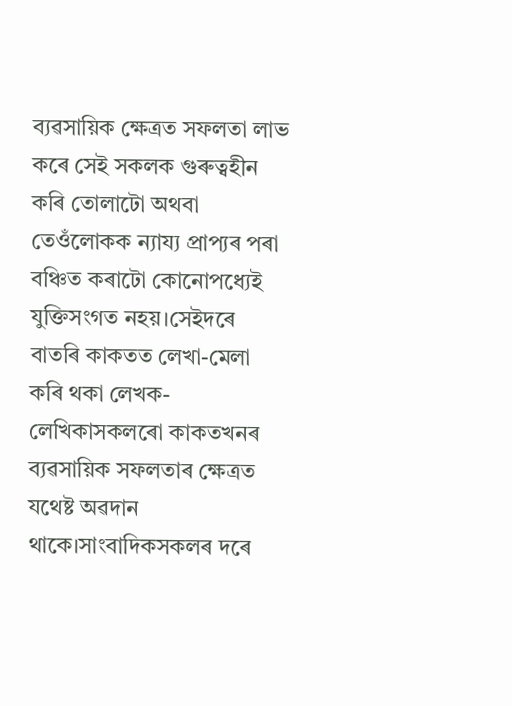ব্যৱসায়িক ক্ষেত্ৰত সফলতা লাভ কৰে সেই সকলক গুৰুত্বহীন কৰি তোলাটো অথবা তেওঁলোকক ন্যায্য প্ৰাপ্যৰ পৰা বঞ্চিত কৰাটো কোনোপধ্যেই যুক্তিসংগত নহয়।সেইদৰে বাতৰি কাকতত লেখা-মেলা কৰি থকা লেখক-লেখিকাসকলৰো কাকতখনৰ ব্যৱসায়িক সফলতাৰ ক্ষেত্ৰত যথেষ্ট অৱদান থাকে।সাংবাদিকসকলৰ দৰে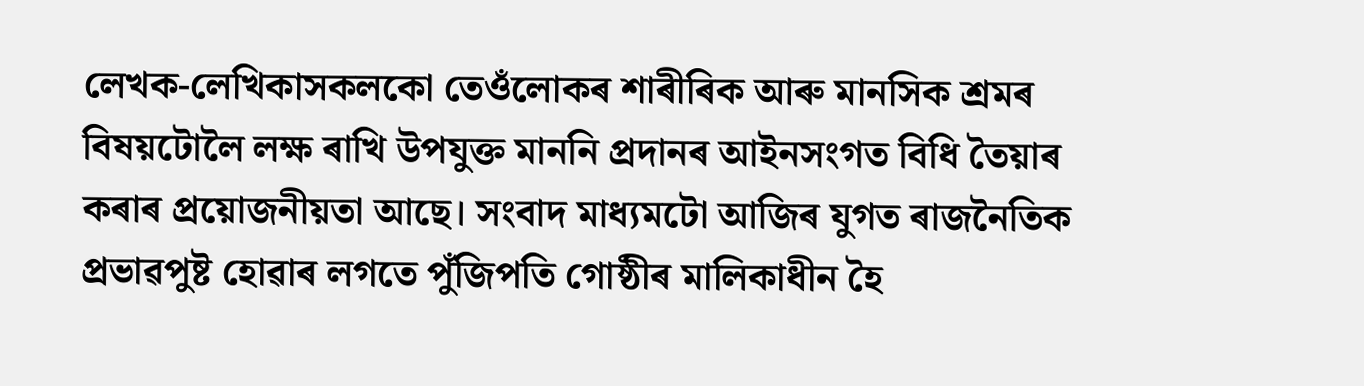লেখক-লেখিকাসকলকো তেওঁলোকৰ শাৰীৰিক আৰু মানসিক শ্ৰমৰ বিষয়টোলৈ লক্ষ ৰাখি উপযুক্ত মাননি প্ৰদানৰ আইনসংগত বিধি তৈয়াৰ কৰাৰ প্ৰয়োজনীয়তা আছে। সংবাদ মাধ্যমটো আজিৰ যুগত ৰাজনৈতিক প্ৰভাৱপুষ্ট হোৱাৰ লগতে পুঁজিপতি গোষ্ঠীৰ মালিকাধীন হৈ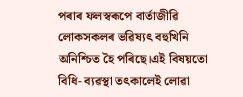পৰাৰ ফলস্বৰূপে বাৰ্তাজীৱি লোকসকলৰ ভৱিষ্যৎ বহুখিনি অনিশ্চিত হৈ পৰিছে।এই বিষয়তো বিধি- ব্যৱস্থা তৎকালেই লোৱা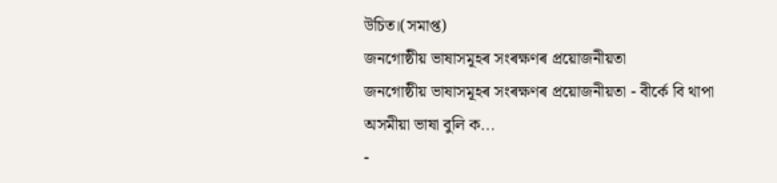উচিত।(সমাপ্ত)
জনগোষ্ঠীয় ভাষাসমূহৰ সংৰক্ষণৰ প্ৰয়োজনীয়তা
জনগোষ্ঠীয় ভাষাসমূহৰ সংৰক্ষণৰ প্ৰয়োজনীয়তা - বীৰ্কে বি থাপা অসমীয়া ভাষা বুলি ক...
-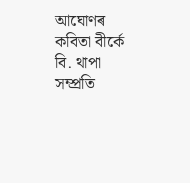আঘোণৰ কবিতা বীৰ্কে বি. থাপা সম্প্ৰতি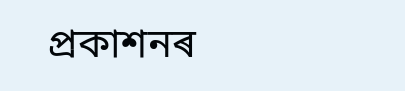প্ৰকাশনৰ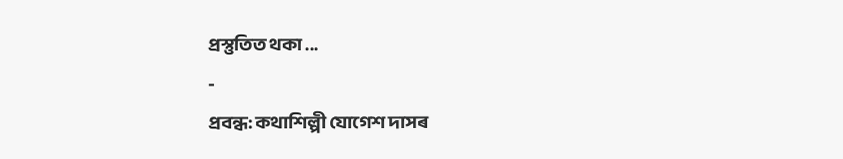প্ৰস্তুতিত থকা ...
-
প্ৰবন্ধ: কথাশিল্পী যোগেশ দাসৰ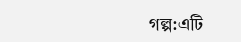গল্প:এটি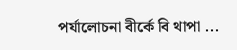পৰ্যালোচনা বীৰ্কে বি থাপা ...